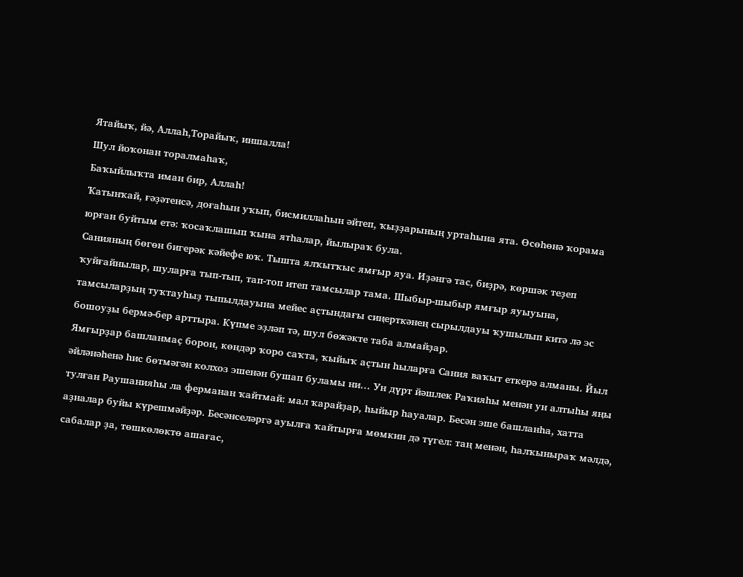Ятайыҡ, йә, Аллаһ,Торайыҡ, иншалла!
Шул йоҡонан торалмаһаҡ,
Баҡыйлыҡта иман бир, Аллаһ!
Ҡатынҡай, ғәҙәтенсә, доғаһын уҡып, бисмиллаһын әйтеп, ҡыҙҙарының уртаһына ята. Өсөһөнә ҡорама юрған буйтым етә: ҡосаҡлашып ҡына ятһалар, йылыраҡ була.
Санияның бөгөн бигерәк кәйефе юҡ. Тышта ялҡытҡыс ямғыр яуа. Иҙәнгә тас, биҙрә, көршәк теҙеп ҡуйғайнылар, шуларға тып-тып, тап-топ итеп тамсылар тама. Шыбыр-шыбыр ямғыр яуыуына, тамсыларҙың туҡтауһыҙ тыпылдауына мейес аҫтындағы сиңерткәнең сырылдауы ҡушылып китә лә эс бошоуҙы бермә-бер арттыра. Күпме эҙләп тә, шул бөжәкте таба алмайҙар.
Ямғырҙар башланмаҫ борон, көндәр ҡоро саҡта, ҡыйыҡ аҫтын һыларға Сания ваҡыт еткерә алманы. Йыл әйләнәһенә һис бөтмәгән колхоз эшенән бушап буламы ни… Ун дүрт йәшлек Раҡияһы менән ун алтыһы яңы тулған Раушанияһы ла ферманан ҡайтмай: мал ҡарайҙар, һыйыр һауалар. Бесән эше башланһа, хатта аҙналар буйы күрешмәйҙәр. Бесәнселәргә ауылға ҡайтырға мөмкин дә түгел: таң менән, һалҡыныраҡ мәлдә, сабалар ҙа, төшкөлөктө ашағас,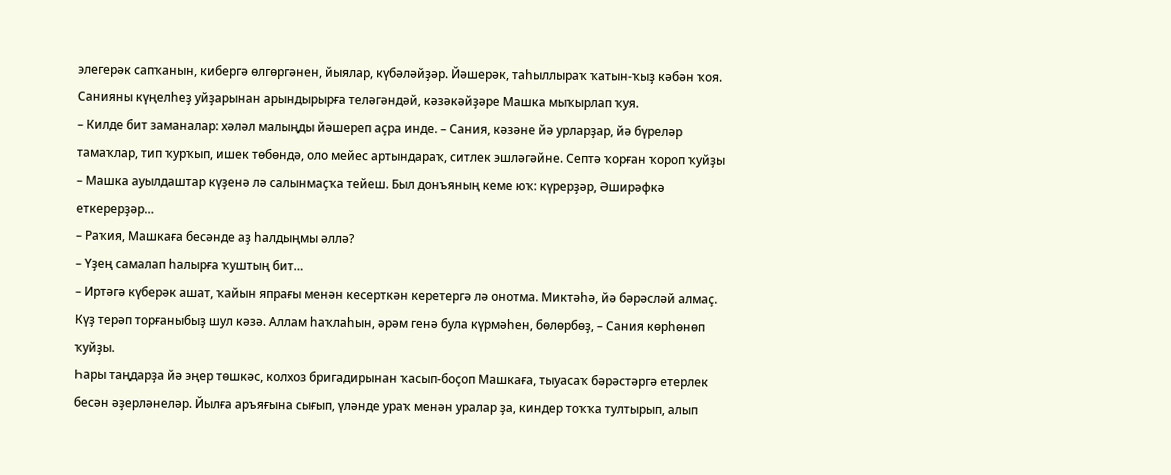элегерәк сапҡанын, кибергә өлгөргәнен, йыялар, күбәләйҙәр. Йәшерәк, таһыллыраҡ ҡатын-ҡыҙ кәбән ҡоя.
Санияны күңелһеҙ уйҙарынан арындырырға теләгәндәй, кәзәкәйҙәре Машка мыҡырлап ҡуя.
– Килде бит заманалар: хәләл малыңды йәшереп аҫра инде. – Сания, кәзәне йә урларҙар, йә бүреләр тамаҡлар, тип ҡурҡып, ишек төбөндә, оло мейес артындараҡ, ситлек эшләгәйне. Септә ҡорған ҡороп ҡуйҙы – Машка ауылдаштар күҙенә лә салынмаҫҡа тейеш. Был донъяның кеме юҡ: күрерҙәр, Әширәфкә еткерерҙәр…
– Раҡия, Машкаға бесәнде аҙ һалдыңмы әллә?
– Үҙең самалап һалырға ҡуштың бит…
– Иртәгә күберәк ашат, ҡайын япрағы менән кесерткән керетергә лә онотма. Миктәһә, йә бәрәсләй алмаҫ. Күҙ терәп торғаныбыҙ шул кәзә. Аллам һаҡлаһын, әрәм генә була күрмәһен, бөлөрбөҙ, – Сания көрһөнөп ҡуйҙы.
Һары таңдарҙа йә эңер төшкәс, колхоз бригадирынан ҡасып-боҫоп Машкаға, тыуасаҡ бәрәстәргә етерлек бесән әҙерләнеләр. Йылға аръяғына сығып, үләнде ураҡ менән уралар ҙа, киндер тоҡҡа тултырып, алып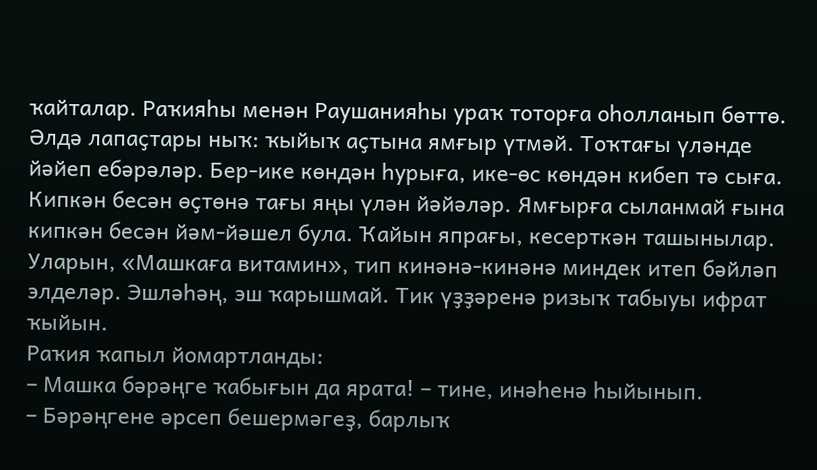ҡайталар. Раҡияһы менән Раушанияһы ураҡ тоторға оһолланып бөттө. Әлдә лапаҫтары ныҡ: ҡыйыҡ аҫтына ямғыр үтмәй. Тоҡтағы үләнде йәйеп ебәрәләр. Бер-ике көндән һурыға, ике-өс көндән кибеп тә сыға. Кипкән бесән өҫтөнә тағы яңы үлән йәйәләр. Ямғырға сыланмай ғына кипкән бесән йәм-йәшел була. Ҡайын япрағы, кесерткән ташынылар. Уларын, «Машкаға витамин», тип кинәнә-кинәнә миндек итеп бәйләп элделәр. Эшләһәң, эш ҡарышмай. Тик үҙҙәренә ризыҡ табыуы ифрат ҡыйын.
Раҡия ҡапыл йомартланды:
– Машка бәрәңге ҡабығын да ярата! – тине, инәһенә һыйынып.
– Бәрәңгене әрсеп бешермәгеҙ, барлыҡ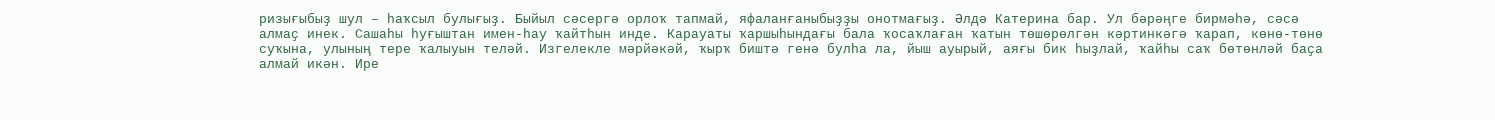ризығыбыҙ шул – һаҡсыл булығыҙ. Быйыл сәсергә орлоҡ тапмай, яфаланғаныбыҙҙы онотмағыҙ. Әлдә Катерина бар. Ул бәрәңге бирмәһә, сәсә алмаҫ инек. Сашаһы һуғыштан имен-һау ҡайтһын инде. Карауаты ҡаршыһындағы бала ҡосаҡлаған ҡатын төшөрөлгән кәртинкәгә ҡарап, көнө-төнө суҡына, улының тере ҡалыуын теләй. Изгелекле мәрйәкәй, ҡырҡ биштә генә булһа ла, йыш ауырый, аяғы бик һыҙлай, ҡайһы саҡ бөтөнләй баҫа алмай икән. Ире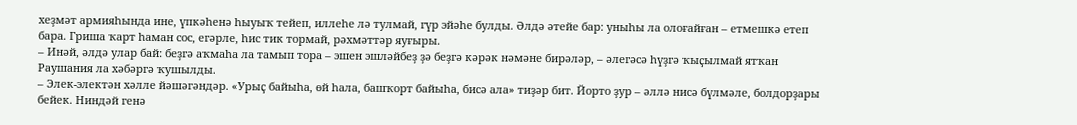хеҙмәт армияһында ине, үпкәһенә һыуыҡ тейеп, иллеһе лә тулмай, гүр эйәһе булды. Әлдә әтейе бар: уныһы ла олоғайған – етмешкә етеп бара. Гриша ҡарт һаман сос, егәрле, һис тик тормай, рәхмәттәр яуғыры.
– Инәй, әлдә улар бай: беҙгә аҡмаһа ла тамып тора – эшен эшләйбеҙ ҙә беҙгә кәрәк нәмәне бирәләр, – әлегәсә һүҙгә ҡыҫылмай ятҡан Раушания ла хәбәргә ҡушылды.
– Элек-электән хәлле йәшәгәндәр. «Урыҫ байыһа, өй һала, башҡорт байыһа, бисә ала» тиҙәр бит. Йорто ҙур – әллә нисә бүлмәле, болдорҙары бейек. Ниндәй генә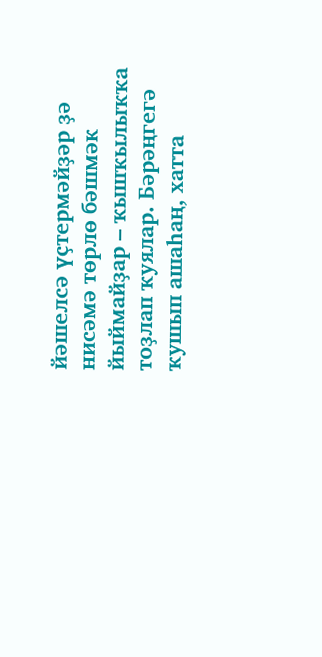йәшелсә үҫтермәйҙәр ҙә нисәмә төрлө бәшмәк йыймайҙар – ҡышҡылыҡҡа тоҙлап ҡуялар. Бәрәңгегә ҡушып ашаһаң, хатта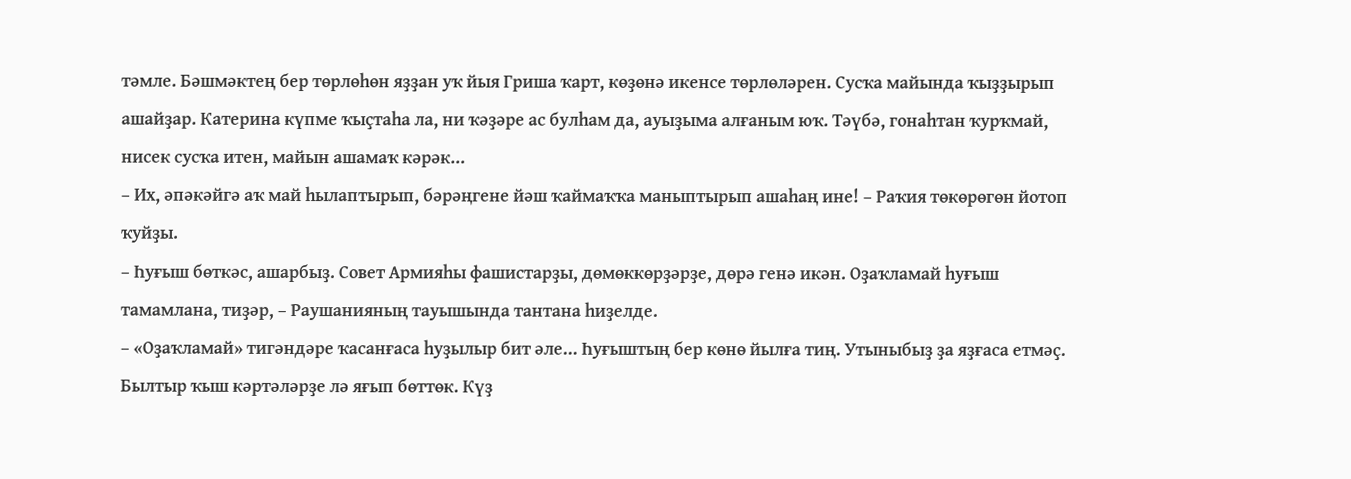тәмле. Бәшмәктең бер төрлөһөн яҙҙан уҡ йыя Гриша ҡарт, көҙөнә икенсе төрлөләрен. Сусҡа майында ҡыҙҙырып ашайҙар. Катерина күпме ҡыҫтаһа ла, ни ҡәҙәре ас булһам да, ауыҙыма алғаным юҡ. Тәүбә, гонаһтан ҡурҡмай, нисек сусҡа итен, майын ашамаҡ кәрәк…
– Их, әпәкәйгә аҡ май һылаптырып, бәрәңгене йәш ҡаймаҡҡа маныптырып ашаһаң ине! – Раҡия төкөрөгөн йотоп ҡуйҙы.
– Һуғыш бөткәс, ашарбыҙ. Совет Армияһы фашистарҙы, дөмөккөрҙәрҙе, дөрә генә икән. Оҙаҡламай һуғыш тамамлана, тиҙәр, – Раушанияның тауышында тантана һиҙелде.
– «Оҙаҡламай» тигәндәре ҡасанғаса һуҙылыр бит әле… Һуғыштың бер көнө йылға тиң. Утыныбыҙ ҙа яҙғаса етмәҫ. Былтыр ҡыш кәртәләрҙе лә яғып бөттөк. Күҙ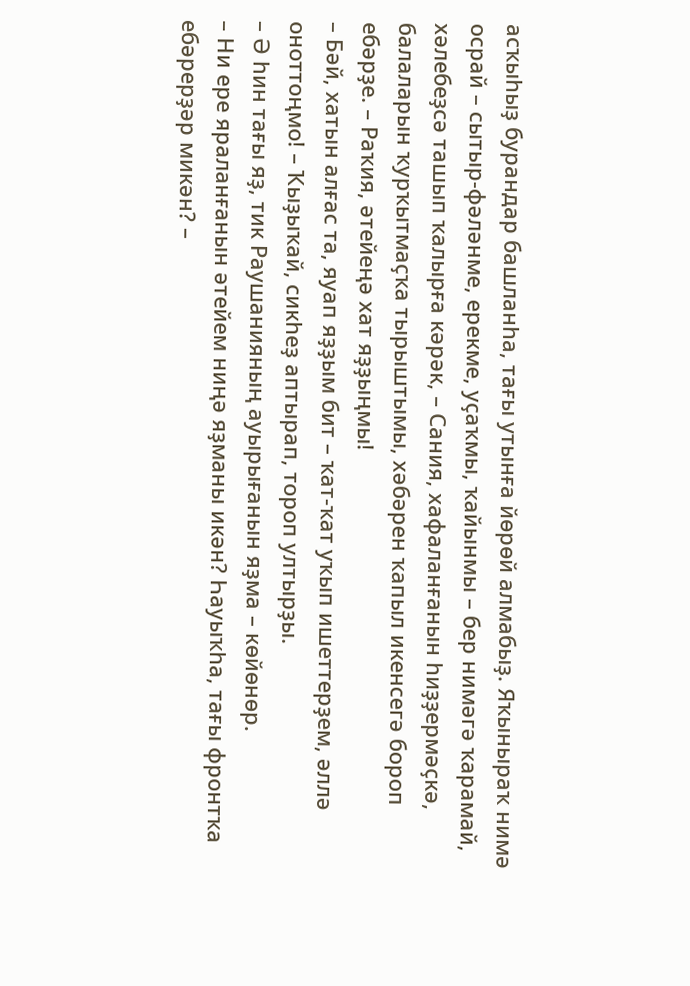асҡыһыҙ бурандар башланһа, тағы утынға йөрөй алмабыҙ. Яҡыныраҡ нимә осрай – сытыр-фәләнме, ерекме, уҫаҡмы, ҡайынмы – бер нимәгә ҡарамай, хәлебеҙсә ташып ҡалырға кәрәк, – Сания, хафаланғанын һиҙҙермәҫкә, балаларын ҡурҡытмаҫҡа тырыштымы, хәбәрен ҡапыл икенсегә бороп ебәрҙе. – Раҡия, әтейеңә хат яҙҙыңмы!
– Бәй, хатын алғас та, яуап яҙҙым бит – ҡат-ҡат уҡып ишеттерҙем, әллә оноттоңмо! – Ҡыҙыҡай, сикһеҙ аптырап, тороп ултырҙы.
– Ә һин тағы яҙ, тик Раушанияның ауырығанын яҙма – көйөнөр.
– Ни ере яраланғанын әтейем ниңә яҙманы икән? Һауыҡһа, тағы фронтҡа ебәрерҙәр микән? –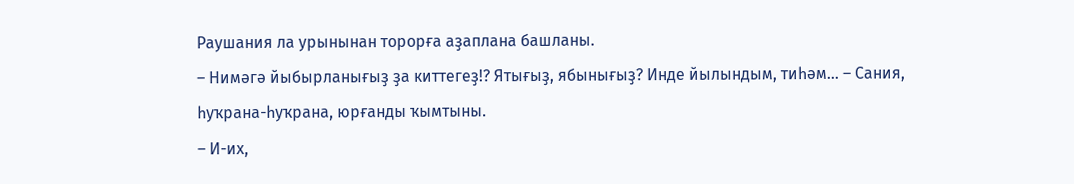Раушания ла урынынан торорға аҙаплана башланы.
– Нимәгә йыбырланығыҙ ҙа киттегеҙ!? Ятығыҙ, ябынығыҙ? Инде йылындым, тиһәм… – Сания, һуҡрана-һуҡрана, юрғанды ҡымтыны.
– И-их,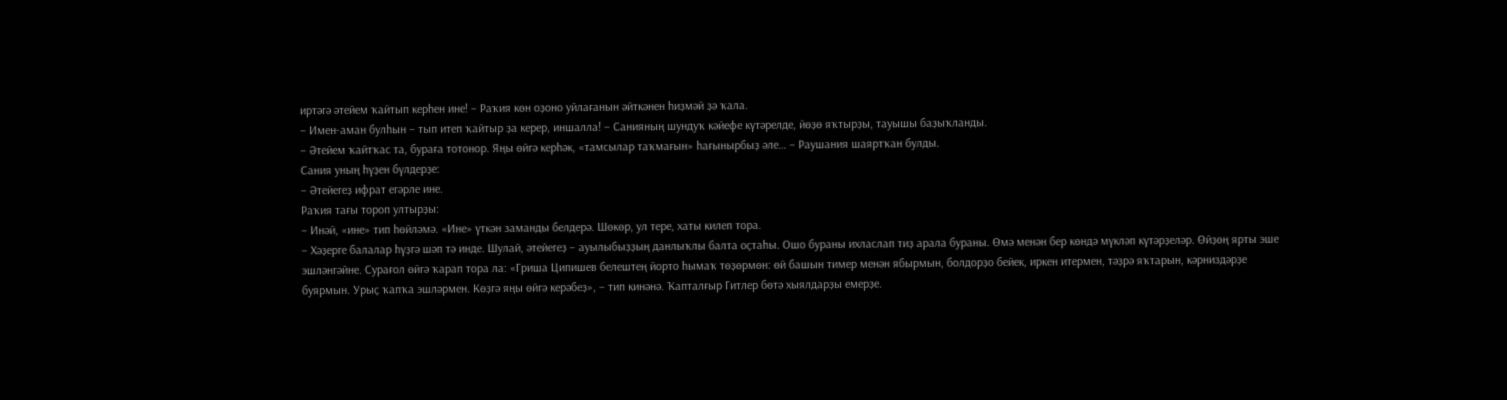иртәгә әтейем ҡайтып керһен ине! – Раҡия көн оҙоно уйлағанын әйткәнен һиҙмәй ҙә ҡала.
– Имен-аман булһын – тып итеп ҡайтыр ҙа керер, иншалла! – Санияның шундуҡ кәйефе күтәрелде, йөҙө яҡтырҙы, тауышы баҙыҡланды.
– Әтейем ҡайтҡас та, бураға тотонор. Яңы өйгә керһәк, «тамсылар таҡмағын» һағынырбыҙ әле… – Раушания шаяртҡан булды.
Сания уның һүҙен бүлдерҙе:
– Әтейегеҙ ифрат егәрле ине.
Раҡия тағы тороп ултырҙы:
– Инәй, «ине» тип һөйләмә. «Ине» үткән заманды белдерә. Шөкөр, ул тере, хаты килеп тора.
– Хәҙерге балалар һүҙгә шәп тә инде. Шулай, әтейегеҙ – ауылыбыҙҙың данлыҡлы балта оҫтаһы. Ошо бураны ихласлап тиҙ арала бураны. Өмә менән бер көндә мүкләп күтәрҙеләр. Өйҙөң ярты эше эшләнгәйне. Сурағол өйгә ҡарап тора ла: «Гриша Ципишев белештең йорто һымаҡ төҙөрмөн: өй башын тимер менән ябырмын, болдорҙо бейек, иркен итермен, тәҙрә яҡтарын, кәрниздәрҙе буярмын. Урыҫ ҡапҡа эшләрмен. Көҙгә яңы өйгә керәбеҙ», – тип кинәнә. Ҡапталғыр Гитлер бөтә хыялдарҙы емерҙе.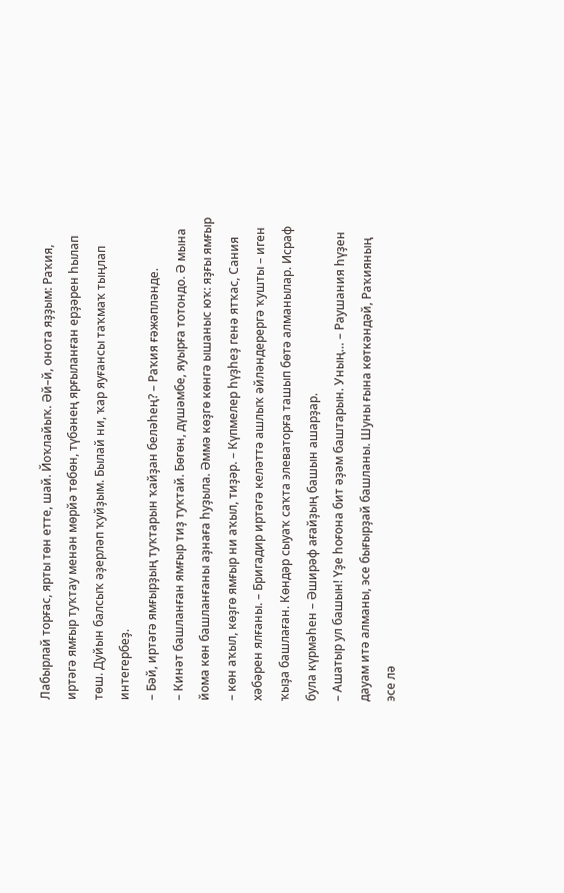Лабырлай торғас, ярты төн етте, шай. Йоҡлайыҡ. Әй–й, онота яҙҙым: Раҡия, иртәгә ямғыр туҡтау менән мөрйә төбөн, түбәнең ярғыланған ерҙәрен һылап төш. Дуйын балсыҡ әҙерләп ҡуйҙым. Былай ни, ҡар яуғансы таҡмаҡ тыңлап интегербеҙ.
– Бәй, иртәгә ямғырҙың туҡтарын ҡайҙан беләһең? – Раҡия ғәжәпләнде.
– Кинәт башланған ямғыр тиҙ туҡтай. Бөгөн, дүшәмбе, яуырға тотондо. Ә мына йома көн башланғаны аҙнаға һуҙыла. Әммә көҙгө көнгә ышаныс юҡ: яҙғы ямғыр – көн аҡыл, көҙгө ямғыр ни аҡыл, тиҙәр. – Күпмелер һүҙһеҙ генә ятҡас, Сания хәбәрен ялғаны. – Бригадир иртәгә келәттә ашлыҡ әйләндерергә ҡушты – иген ҡыҙа башлаған. Көндәр сыуаҡ саҡта элеваторға ташып бөтә алманылар. Исраф була күрмәһен – Әширәф ағайҙың башын ашарҙар.
– Ашатыр ул башын! Үҙе һоғона бит әҙәм баштарын. Уның… – Раушания һүҙен дауам итә алманы, эсе бығырҙай башланы. Шуны ғына көткәндәй, Раҡияның эсе лә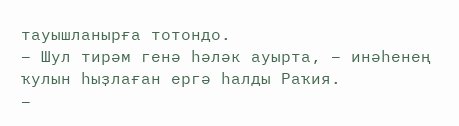тауышланырға тотондо.
– Шул тирәм генә һәләк ауырта, – инәһенең ҡулын һыҙлаған ергә һалды Раҡия.
–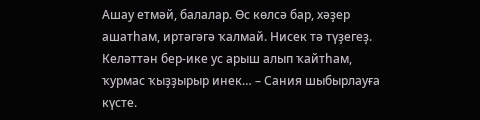Ашау етмәй, балалар. Өс көлсә бар, хәҙер ашатһам, иртәгәгә ҡалмай. Нисек тә түҙегеҙ. Келәттән бер-ике ус арыш алып ҡайтһам, ҡурмас ҡыҙҙырыр инек… – Сания шыбырлауға күсте.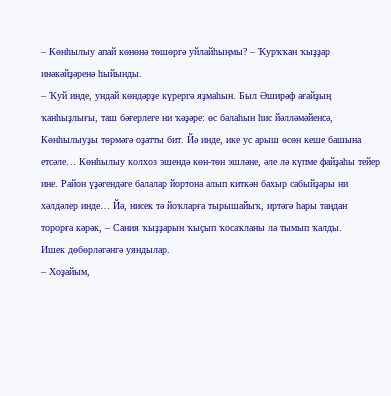– Көнһылыу апай көнөнә төшөргә уйлайһыңмы? – Ҡурҡҡан ҡыҙҙар инәкәйҙәренә һыйынды.
– Ҡуй инде, ундай көндәрҙе күрергә яҙмаһын. Был Әширәф ағайҙың ҡанһыҙлығы, таш бәғерлеге ни ҡәҙәре: өс балаһын һис йәлләмәйенсә, Көнһылыуҙы төрмәгә оҙатты бит. Йә инде, ике ус арыш өсөн кеше башына етсәле… Көнһылыу колхоз эшендә көн-төн эшләне, әле лә күпме файҙаһы тейер ине. Район үҙәгендәге балалар йортона алып киткән бахыр сабыйҙары ни хәлдәлер инде… Йә, нисек тә йоҡларға тырышайыҡ, иртәгә һары таңдан торорға кәрәк, – Сания ҡыҙҙарын ҡыҫып ҡосаҡланы ла тымып ҡалды.
Ишек дөбөрләгәнгә уяндылар.
– Хоҙайым,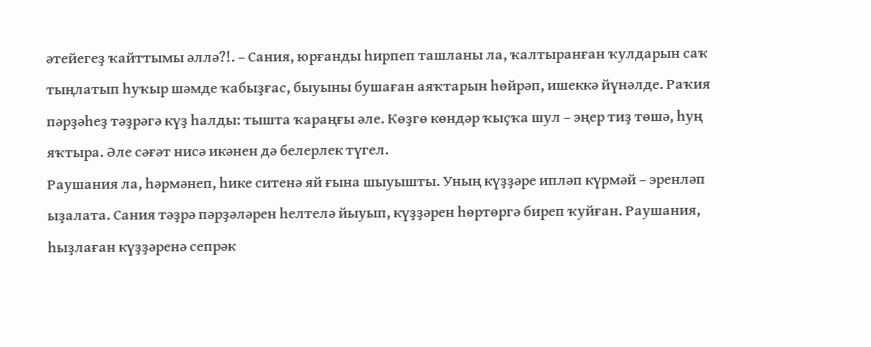әтейегеҙ ҡайттымы әллә?!. – Сания, юрғанды һирпеп ташланы ла, ҡалтыранған ҡулдарын саҡ тыңлатып һуҡыр шәмде ҡабыҙғас, быуыны бушаған аяҡтарын һөйрәп, ишеккә йүнәлде. Раҡия пәрҙәһеҙ тәҙрәгә күҙ һалды: тышта ҡараңғы әле. Көҙгө көндәр ҡыҫҡа шул – эңер тиҙ төшә, һуң яҡтыра. Әле сәғәт нисә икәнен дә белерлек түгел.
Раушания ла, һәрмәнеп, һике ситенә яй ғына шыуышты. Уның күҙҙәре ипләп күрмәй – эренләп ыҙалата. Сания тәҙрә пәрҙәләрен һелтелә йыуып, күҙҙәрен һөртөргә биреп ҡуйған. Раушания, һыҙлаған күҙҙәренә сепрәк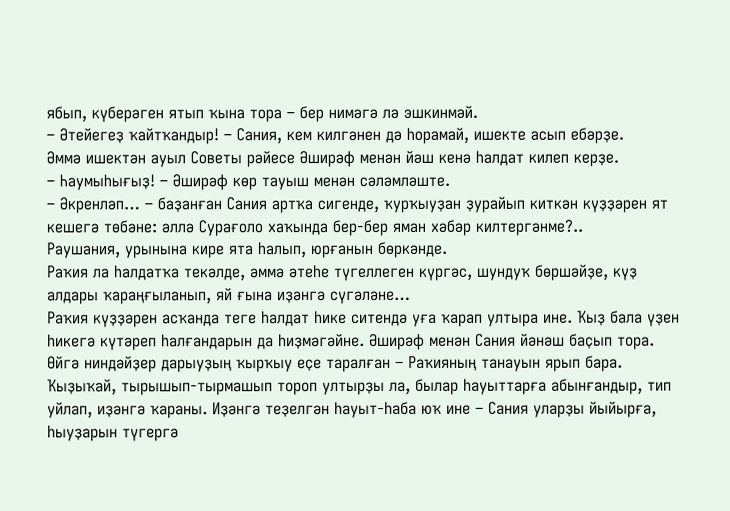ябып, күберәген ятып ҡына тора – бер нимәгә лә эшкинмәй.
– Әтейегеҙ ҡайтҡандыр! – Сания, кем килгәнен дә һорамай, ишекте асып ебәрҙе.
Әммә ишектән ауыл Советы рәйесе Әширәф менән йәш кенә һалдат килеп керҙе.
– Һаумыһығыҙ! – Әширәф көр тауыш менән сәләмләште.
– Әкренләп… – баҙанған Сания артҡа сигенде, ҡурҡыуҙан ҙурайып киткән күҙҙәрен ят кешегә төбәне: әллә Сурағоло хаҡында бер-бер яман хәбәр килтергәнме?..
Раушания, урынына кире ята һалып, юрғанын бөркәнде.
Раҡия ла һалдатҡа текәлде, әммә әтеһе түгеллеген күргәс, шундуҡ бөршәйҙе, күҙ алдары ҡараңғыланып, яй ғына иҙәнгә сүгәләне…
Раҡия күҙҙәрен асҡанда теге һалдат һике ситендә уға ҡарап ултыра ине. Ҡыҙ бала үҙен һикегә күтәреп һалғандарын да һиҙмәгәйне. Әширәф менән Сания йәнәш баҫып тора. Өйгә ниндәйҙер дарыуҙың ҡырҡыу еҫе таралған – Раҡияның танауын ярып бара. Ҡыҙыҡай, тырышып-тырмашып тороп ултырҙы ла, былар һауыттарға абынғандыр, тип уйлап, иҙәнгә ҡараны. Иҙәнгә теҙелгән һауыт-һаба юҡ ине – Сания уларҙы йыйырға, һыуҙарын түгергә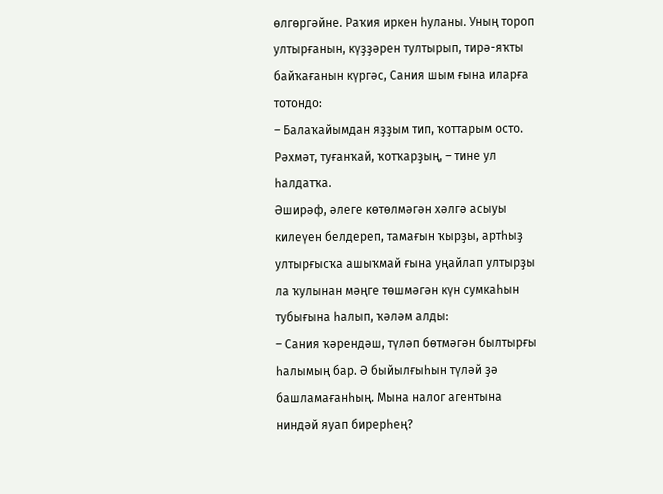өлгөргәйне. Раҡия иркен һуланы. Уның тороп ултырғанын, күҙҙәрен тултырып, тирә-яҡты байҡағанын күргәс, Сания шым ғына иларға тотондо:
– Балаҡайымдан яҙҙым тип, ҡоттарым осто. Рәхмәт, туғанҡай, ҡотҡарҙың, – тине ул һалдатҡа.
Әширәф, әлеге көтөлмәгән хәлгә асыуы килеүен белдереп, тамағын ҡырҙы, артһыҙ ултырғысҡа ашыҡмай ғына уңайлап ултырҙы ла ҡулынан мәңге төшмәгән күн сумкаһын тубығына һалып, ҡәләм алды:
– Сания ҡәрендәш, түләп бөтмәгән былтырғы һалымың бар. Ә быйылғыһын түләй ҙә башламағанһың. Мына налог агентына ниндәй яуап бирерһең?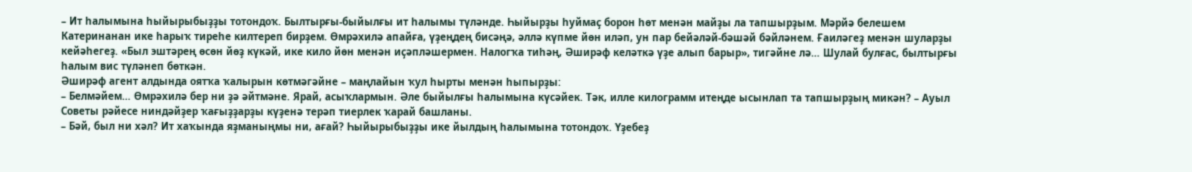– Ит һалымына һыйырыбыҙҙы тотондоҡ. Былтырғы-быйылғы ит һалымы түләнде. Һыйырҙы һуймаҫ борон һөт менән майҙы ла тапшырҙым. Мәрйә белешем Катеринанан ике һарыҡ тиреһе килтереп бирҙем. Өмрәхилә апайға, үҙеңдең бисәңә, әллә күпме йөн иләп, ун пар бейәләй-бәшәй бәйләнем. Ғаиләгеҙ менән шуларҙы кейәһегеҙ. «Был эштәрең өсөн йөҙ күкәй, ике кило йөн менән иҫәпләшермен. Налогҡа тиһәң, Әширәф келәткә үҙе алып барыр», тигәйне лә… Шулай булғас, былтырғы һалым вис түләнеп бөткән.
Әширәф агент алдында оятҡа ҡалырын көтмәгәйне – маңлайын ҡул һырты менән һыпырҙы:
– Белмәйем… Өмрәхилә бер ни ҙә әйтмәне. Ярай, асыҡлармын. Әле быйылғы һалымына күсәйек. Тәк, илле килограмм итеңде ысынлап та тапшырҙың микән? – Ауыл Советы рәйесе ниндәйҙер ҡағыҙҙарҙы күҙенә терәп тиерлек ҡарай башланы.
– Бәй, был ни хәл? Ит хаҡында яҙманыңмы ни, ағай? Һыйырыбыҙҙы ике йылдың һалымына тотондоҡ. Үҙебеҙ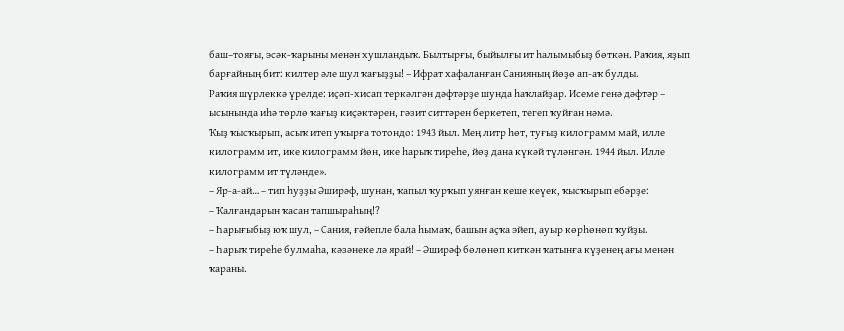баш–тояғы, эсәк-ҡарыны менән хушландыҡ. Былтырғы, быйылғы ит һалымыбыҙ бөткән. Раҡия, яҙып барғайның бит: килтер әле шул ҡағыҙҙы! – Ифрат хафаланған Санияның йөҙө ап-аҡ булды.
Раҡия шүрлеккә үрелде: иҫәп-хисап теркәлгән дәфтәрҙе шунда һаҡлайҙар. Исеме генә дәфтәр – ысынында иһә төрлө ҡағыҙ киҫәктәрен, гәзит ситтәрен беркетеп, тегеп ҡуйған нәмә.
Ҡыҙ ҡысҡырып, асыҡ итеп уҡырға тотондо: 1943 йыл. Мең литр һөт, туғыҙ килограмм май, илле килограмм ит, ике килограмм йөн, ике һарыҡ тиреһе, йөҙ дана күкәй түләнгән. 1944 йыл. Илле килограмм ит түләнде».
– Яр-а-ай… – тип һуҙҙы Әширәф, шунан, ҡапыл ҡурҡып уянған кеше кеүек, ҡысҡырып ебәрҙе:
– Ҡалғандарын ҡасан тапшыраһың!?
– Һарығыбыҙ юҡ шул, – Сания, ғәйепле бала һымаҡ, башын аҫҡа эйеп, ауыр көрһөнөп ҡуйҙы.
– Һарыҡ тиреһе булмаһа, кәзәнеке лә ярай! – Әширәф бөлөнөп киткән ҡатынға күҙенең ағы менән ҡараны.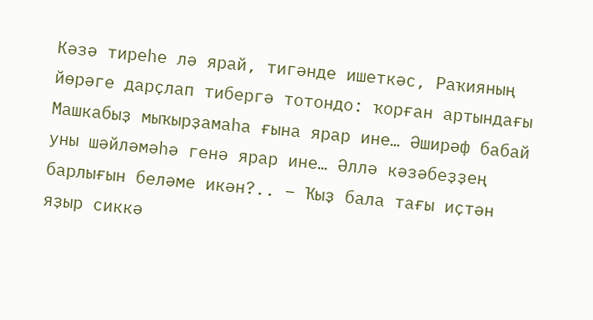Кәзә тиреһе лә ярай, тигәнде ишеткәс, Раҡияның йөрәге дарҫлап тибергә тотондо: ҡорған артындағы Машкабыҙ мыҡырҙамаһа ғына ярар ине… Әширәф бабай уны шәйләмәһә генә ярар ине… Әллә кәзәбеҙҙең барлығын беләме икән?.. – Ҡыҙ бала тағы иҫтән яҙыр сиккә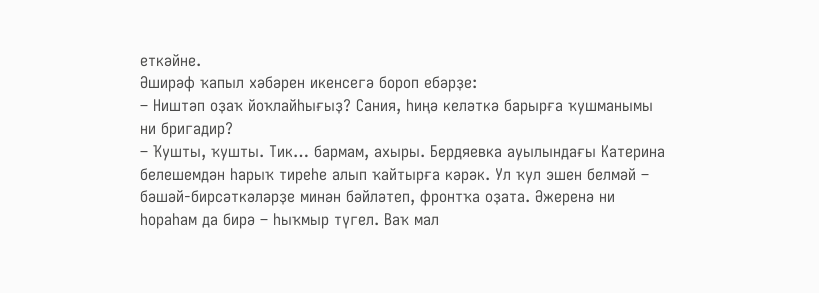еткәйне.
Әширәф ҡапыл хәбәрен икенсегә бороп ебәрҙе:
– Ништәп оҙаҡ йоҡлайһығыҙ? Сания, һиңә келәткә барырға ҡушманымы ни бригадир?
– Ҡушты, ҡушты. Тик… бармам, ахыры. Бердяевка ауылындағы Катерина белешемдән һарыҡ тиреһе алып ҡайтырға кәрәк. Ул ҡул эшен белмәй – бәшәй-бирсәткәләрҙе минән бәйләтеп, фронтҡа оҙата. Әжеренә ни һораһам да бирә – һыҡмыр түгел. Ваҡ мал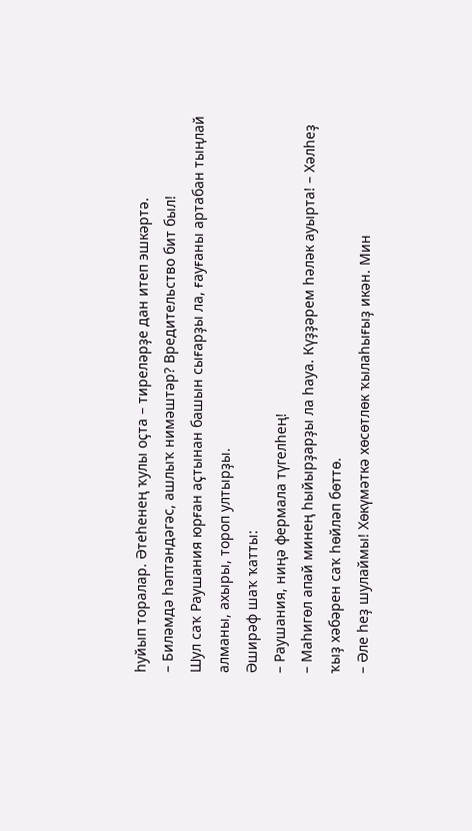һуйып торалар. Әтеһенең ҡулы оҫта – тиреләрҙе дан итеп эшкәртә.
– Биләмдә һәптәндәгәс, ашлыҡ нимәштәр? Вредительство бит был!
Шул саҡ Раушания юрған аҫтынан башын сығарҙы ла, ғауғаны артабан тыңлай алманы, ахыры, тороп ултырҙы.
Әширәф шаҡ ҡатты:
– Раушания, ниңә фермала түгелһең!
– Маһигөл апай минең һыйырҙарҙы ла һауа. Күҙҙәрем һәләк ауырта! – Хәлһеҙ ҡыҙ хәбәрен саҡ һөйләп бөттө.
– Әле һеҙ шулаймы! Хөкүмәткә хөсөтлөк ҡылаһығыҙ икән. Мин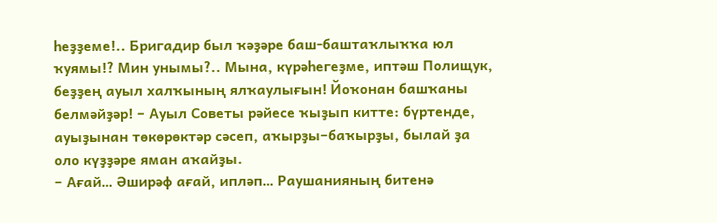һеҙҙеме!.. Бригадир был ҡәҙәре баш-баштаҡлыҡҡа юл ҡуямы!? Мин унымы?.. Мына, күрәһегеҙме, иптәш Полищук, беҙҙең ауыл халҡының ялҡаулығын! Йоҡонан башҡаны белмәйҙәр! – Ауыл Советы рәйесе ҡыҙып китте: бүртенде, ауыҙынан төкөрөктәр сәсеп, аҡырҙы–баҡырҙы, былай ҙа оло күҙҙәре яман аҡайҙы.
– Ағай… Әширәф ағай, ипләп… Раушанияның битенә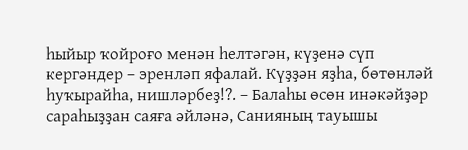һыйыр ҡойроғо менән һелтәгән, күҙенә сүп кергәндер – эренләп яфалай. Күҙҙән яҙһа, бөтөнләй һуҡырайһа, нишләрбеҙ!?. – Балаһы өсөн инәкәйҙәр сараһыҙҙан саяға әйләнә, Санияның тауышы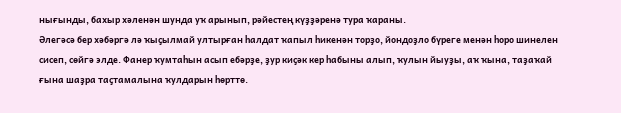нығынды, бахыр хәленән шунда уҡ арынып, рәйестең күҙҙәренә тура ҡараны.
Әлегәсә бер хәбәргә лә ҡыҫылмай ултырған һалдат ҡапыл һикенән торҙо, йондоҙло бүреге менән һоро шинелен сисеп, сөйгә элде. Фанер ҡумтаһын асып ебәрҙе, ҙур киҫәк кер һабыны алып, ҡулын йыуҙы, аҡ ҡына, таҙаҡай ғына шаҙра таҫтамалына ҡулдарын һөрттө.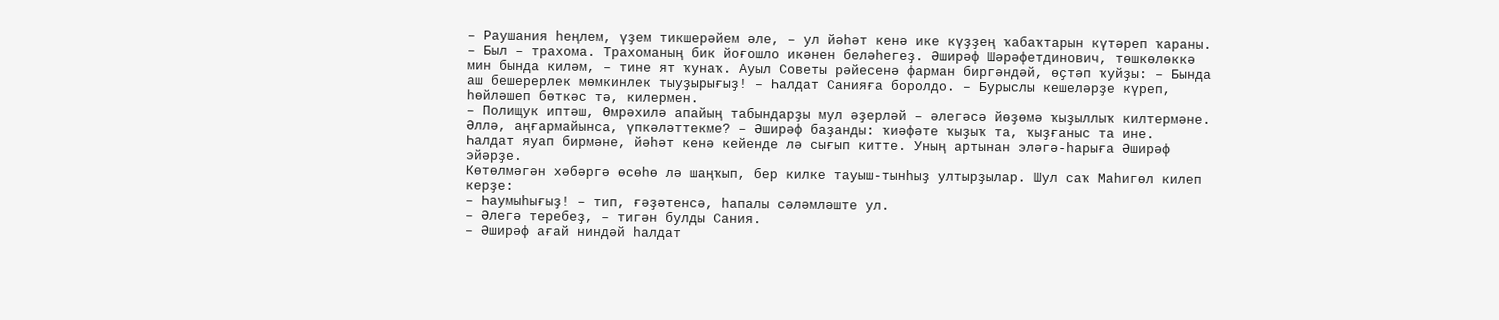– Раушания һеңлем, үҙем тикшерәйем әле, – ул йәһәт кенә ике күҙҙең ҡабаҡтарын күтәреп ҡараны. – Был – трахома. Трахоманың бик йоғошло икәнен беләһегеҙ. Әширәф Шәрәфетдинович, төшкөлөккә мин бында киләм, – тине ят ҡунаҡ. Ауыл Советы рәйесенә фарман биргәндәй, өҫтәп ҡуйҙы: – Бында аш бешерерлек мөмкинлек тыуҙырығыҙ! – Һалдат Санияға боролдо. – Бурыслы кешеләрҙе күреп, һөйләшеп бөткәс тә, килермен.
– Полищук иптәш, Өмрәхилә апайың табындарҙы мул әҙерләй – әлегәсә йөҙөмә ҡыҙыллыҡ килтермәне. Әллә, аңғармайынса, үпкәләттекме? – Әширәф баҙанды: ҡиәфәте ҡыҙыҡ та, ҡыҙғаныс та ине.
Һалдат яуап бирмәне, йәһәт кенә кейенде лә сығып китте. Уның артынан эләгә-һарыға Әширәф эйәрҙе.
Көтөлмәгән хәбәргә өсөһө лә шаңҡып, бер килке тауыш-тынһыҙ ултырҙылар. Шул саҡ Маһигөл килеп керҙе:
– Һаумыһығыҙ! – тип, ғәҙәтенсә, һапалы сәләмләште ул.
– Әлегә теребеҙ, – тигән булды Сания.
– Әширәф ағай ниндәй һалдат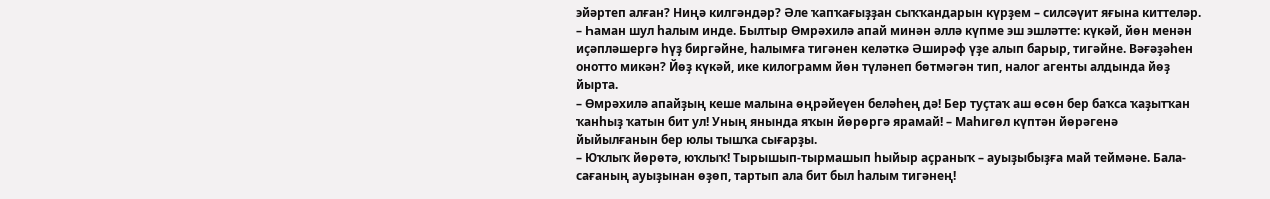эйәртеп алған? Ниңә килгәндәр? Әле ҡапҡағыҙҙан сыҡҡандарын күрҙем – силсәүит яғына киттеләр.
– Һаман шул һалым инде. Былтыр Өмрәхилә апай минән әллә күпме эш эшләтте: күкәй, йөн менән иҫәпләшергә һүҙ биргәйне, һалымға тигәнен келәткә Әширәф үҙе алып барыр, тигәйне. Вәғәҙәһен онотто микән? Йөҙ күкәй, ике килограмм йөн түләнеп бөтмәгән тип, налог агенты алдында йөҙ йырта.
– Өмрәхилә апайҙың кеше малына өңрәйеүен беләһең дә! Бер туҫтаҡ аш өсөн бер баҡса ҡаҙытҡан ҡанһыҙ ҡатын бит ул! Уның янында яҡын йөрөргә ярамай! – Маһигөл күптән йөрәгенә йыйылғанын бер юлы тышҡа сығарҙы.
– Юҡлыҡ йөрөтә, юҡлыҡ! Тырышып-тырмашып һыйыр аҫраныҡ – ауыҙыбыҙға май теймәне. Бала-сағаның ауыҙынан өҙөп, тартып ала бит был һалым тигәнең!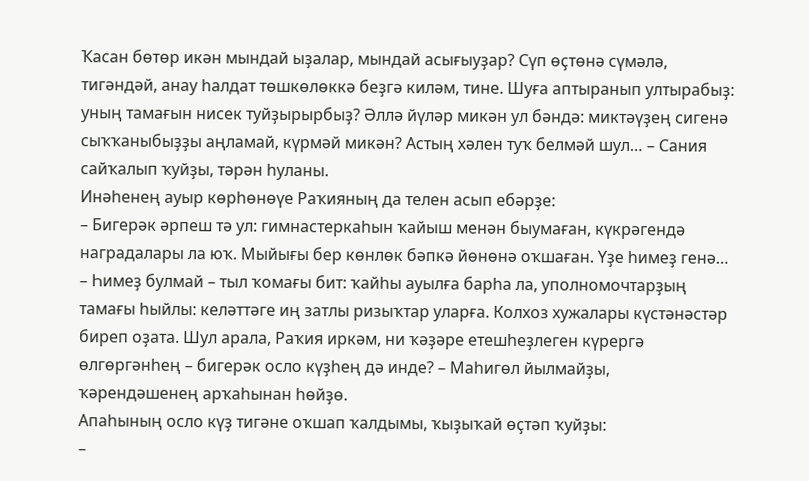Ҡасан бөтөр икән мындай ыҙалар, мындай асығыуҙар? Сүп өҫтөнә сүмәлә, тигәндәй, анау һалдат төшкөлөккә беҙгә киләм, тине. Шуға аптыранып ултырабыҙ: уның тамағын нисек туйҙырырбыҙ? Әллә йүләр микән ул бәндә: миктәүҙең сигенә сыҡҡаныбыҙҙы аңламай, күрмәй микән? Астың хәлен туҡ белмәй шул… – Сания сайҡалып ҡуйҙы, тәрән һуланы.
Инәһенең ауыр көрһөнөүе Раҡияның да телен асып ебәрҙе:
– Бигерәк әрпеш тә ул: гимнастеркаһын ҡайыш менән быумаған, күкрәгендә наградалары ла юҡ. Мыйығы бер көнлөк бәпкә йөнөнә оҡшаған. Үҙе һимеҙ генә…
– Һимеҙ булмай – тыл ҡомағы бит: ҡайһы ауылға барһа ла, уполномочтарҙың тамағы һыйлы: келәттәге иң затлы ризыҡтар уларға. Колхоз хужалары күстәнәстәр биреп оҙата. Шул арала, Раҡия иркәм, ни ҡәҙәре етешһеҙлеген күрергә өлгөргәнһең – бигерәк осло күҙһең дә инде? – Маһигөл йылмайҙы, ҡәрендәшенең арҡаһынан һөйҙө.
Апаһының осло күҙ тигәне оҡшап ҡалдымы, ҡыҙыҡай өҫтәп ҡуйҙы:
–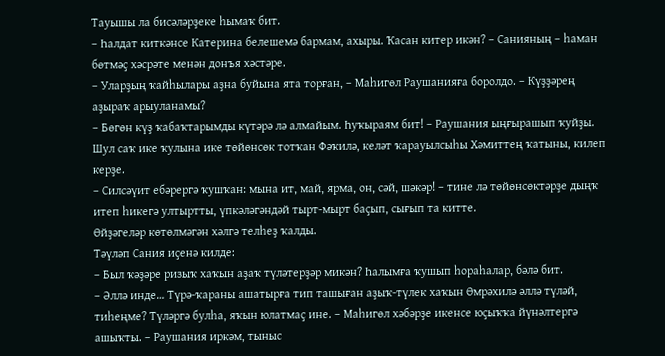Тауышы ла бисәләрҙеке һымаҡ бит.
– Һалдат киткәнсе Катерина белешемә бармам, ахыры. Ҡасан китер икән? – Санияның – һаман бөтмәҫ хәсрәте менән донъя хәстәре.
– Уларҙың ҡайһылары аҙна буйына ята торған, – Маһигөл Раушанияға боролдо. – Күҙҙәрең аҙыраҡ арыуланамы?
– Бөгөн күҙ ҡабаҡтарымды күтәрә лә алмайым. Һуҡыраям бит! – Раушания ыңғырашып ҡуйҙы.
Шул саҡ ике ҡулына ике төйөнсөк тотҡан Фәҡилә, келәт ҡарауылсыһы Хәмиттең ҡатыны, килеп керҙе.
– Силсәүит ебәрергә ҡушҡан: мына ит, май, ярма, он, сәй, шәкәр! – тине лә төйөнсөктәрҙе дыңҡ итеп һикегә ултыртты, үпкәләгәндәй тырт-мырт баҫып, сығып та китте.
Өйҙәгеләр көтөлмәгән хәлгә телһеҙ ҡалды.
Тәүләп Сания иҫенә килде:
– Был ҡәҙәре ризыҡ хаҡын аҙаҡ түләтерҙәр микән? Һалымға ҡушып һораһалар, бәлә бит.
– Әллә инде… Түрә-ҡараны ашатырға тип ташыған аҙыҡ-түлек хаҡын Өмрәхилә әллә түләй, тиһеңме? Түләргә булһа, яҡын юлатмаҫ ине. – Маһигөл хәбәрҙе икенсе юҫыҡҡа йүнәлтергә ашыҡты. – Раушания иркәм, тыныс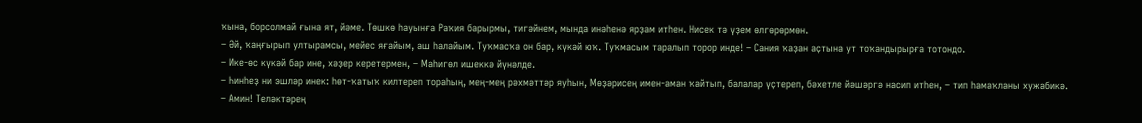ҡына, борсолмай ғына ят, йәме. Төшкө һауынға Раҡия барырмы, тигәйнем, мында инәһенә ярҙам итһен. Нисек тә үҙем өлгөрөрмөн.
– Әй, ҡаңғырып ултырамсы, мейес яғайым, аш һалайым. Туҡмасҡа он бар, күкәй юҡ. Туҡмасым таралып торор инде! – Сания ҡаҙан аҫтына ут тоҡандырырға тотондо.
– Ике-өс күкәй бар ине, хәҙер керетермен, – Маһигөл ишеккә йүнәлде.
– Һинһеҙ ни эшләр инек: һөт-ҡатыҡ килтереп тораһың, мең-мең рәхмәттәр яуһын, Мөҙәрисең имен-аман ҡайтып, балалар үҫтереп, бәхетле йәшәргә насип итһен, – тип һамаҡланы хужабикә.
– Амин! Теләктәрең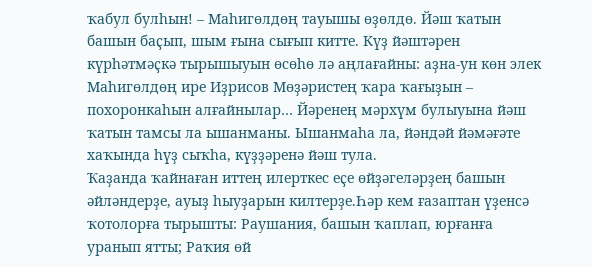ҡабул булһын! – Маһигөлдөң тауышы өҙөлдө. Йәш ҡатын башын баҫып, шым ғына сығып китте. Күҙ йәштәрен күрһәтмәҫкә тырышыуын өсөһө лә аңлағайны: аҙна-ун көн элек Маһигөлдөң ире Иҙрисов Мөҙәристең ҡара ҡағыҙын – похоронкаһын алғайнылар… Йәренең мәрхүм булыуына йәш ҡатын тамсы ла ышанманы. Ышанмаһа ла, йәндәй йәмәғәте хаҡында һүҙ сыҡһа, күҙҙәренә йәш тула.
Ҡаҙанда ҡайнаған иттең илерткес еҫе өйҙәгеләрҙең башын әйләндерҙе, ауыҙ һыуҙарын килтерҙе.Һәр кем ғазаптан үҙенсә ҡотолорға тырышты: Раушания, башын ҡаплап, юрғанға уранып ятты; Раҡия өй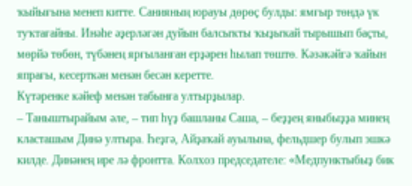ҡыйығына менеп китте. Санияның юрауы дөрөҫ булды: ямғыр төндә үк туҡтағайны. Инәһе әҙерләгән дуйын балсыҡты ҡыҙыҡай тырышып баҫты, мөрйә төбөн, түбәнең ярғыланған ерҙәрен һылап төштө. Кәзәкәйгә ҡайын япрағы, кесерткән менән бесән керетте.
Күтәренке кәйеф менән табынға ултырҙылар.
– Таныштырайым әле, – тип һүҙ башланы Саша, – беҙҙең яныбыҙҙа минең класташым Динә ултыра. Һеҙгә, Айҙаҡай ауылына, фельдшер булып эшкә килде. Динәнең ире лә фронтта. Колхоз председателе: «Медпунктыбыҙ бик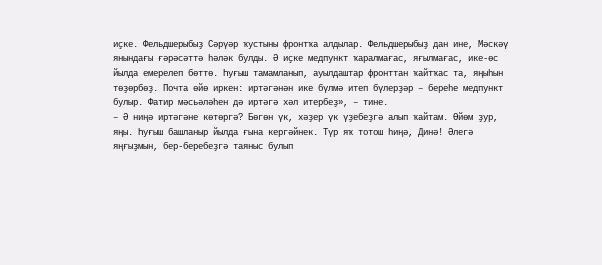иҫке. Фельдшерыбыҙ Сәрүәр ҡустыны фронтҡа алдылар. Фельдшерыбыҙ дан ине, Мәскәү янындағы ғәрәсәттә һәләк булды. Ә иҫке медпункт ҡаралмағас, яғылмағас, ике-өс йылда емерелеп бөттө. Һуғыш тамамланып, ауылдаштар фронттан ҡайтҡас та, яңыһын төҙөрбөҙ. Почта өйө иркен: иртәгәнән ике бүлмә итеп бүлерҙәр – береһе медпункт булыр. Фатир мәсьәләһен дә иртәгә хәл итербеҙ», – тине.
– Ә ниңә иртәгәне көтөргә? Бөгөн үк, хәҙер үк үҙебеҙгә алып ҡайтам. Өйөм ҙур, яңы. Һуғыш башланыр йылда ғына кергәйнек. Түр яҡ тотош һиңә, Динә! Әлегә яңғыҙмын, бер-беребеҙгә таяныс булып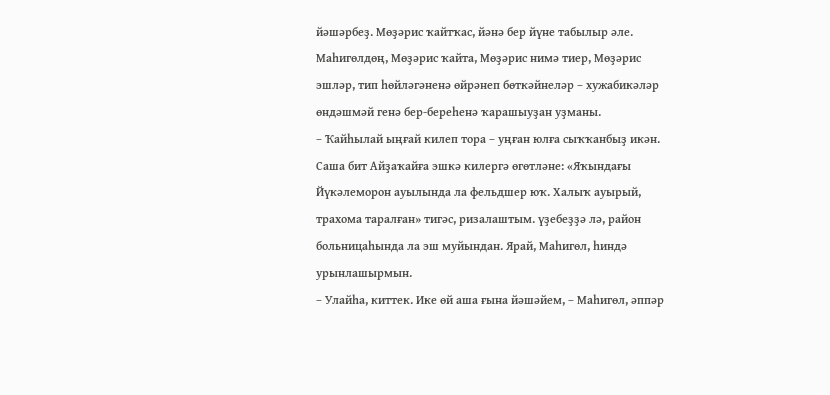йәшәрбеҙ. Мөҙәрис ҡайтҡас, йәнә бер йүне табылыр әле.
Маһигөлдөң, Мөҙәрис ҡайта, Мөҙәрис нимә тиер, Мөҙәрис эшләр, тип һөйләгәненә өйрәнеп бөткәйнеләр – хужабикәләр өндәшмәй генә бер-береһенә ҡарашыуҙан уҙманы.
– Ҡайһылай ыңғай килеп тора – уңған юлға сыҡҡанбыҙ икән. Саша бит Айҙаҡайға эшкә килергә өгөтләне: «Яҡындағы Йүкәлеморон ауылында ла фельдшер юҡ. Халыҡ ауырый, трахома таралған» тигәс, ризалаштым. үҙебеҙҙә лә, район больницаһында ла эш муйындан. Ярай, Маһигөл, һиндә урынлашырмын.
– Улайһа, киттек. Ике өй аша ғына йәшәйем, – Маһигөл, әппәр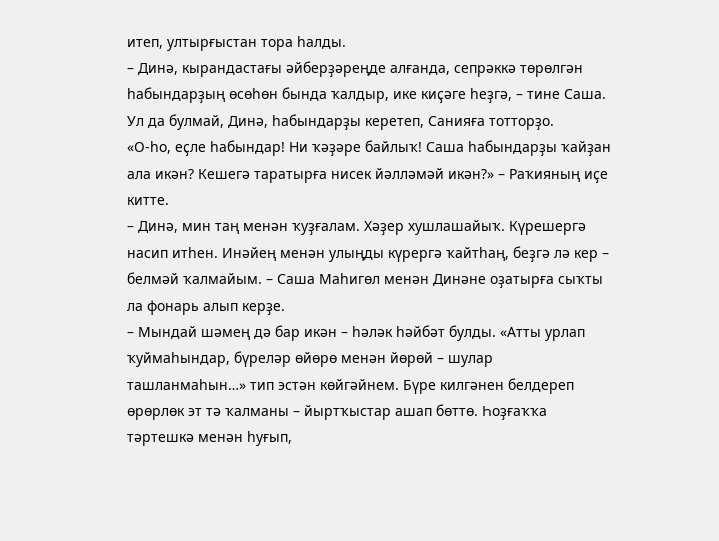итеп, ултырғыстан тора һалды.
– Динә, кырандастағы әйберҙәреңде алғанда, сепрәккә төрөлгән һабындарҙың өсөһөн бында ҡалдыр, ике киҫәге һеҙгә, – тине Саша.
Ул да булмай, Динә, һабындарҙы керетеп, Санияға тотторҙо.
«О-һо, еҫле һабындар! Ни ҡәҙәре байлыҡ! Саша һабындарҙы ҡайҙан ала икән? Кешегә таратырға нисек йәлләмәй икән?» – Раҡияның иҫе китте.
– Динә, мин таң менән ҡуҙғалам. Хәҙер хушлашайыҡ. Күрешергә насип итһен. Инәйең менән улыңды күрергә ҡайтһаң, беҙгә лә кер – белмәй ҡалмайым. – Саша Маһигөл менән Динәне оҙатырға сыҡты ла фонарь алып керҙе.
– Мындай шәмең дә бар икән – һәләк һәйбәт булды. «Атты урлап ҡуймаһындар, бүреләр өйөрө менән йөрөй – шулар ташланмаһын…» тип эстән көйгәйнем. Бүре килгәнен белдереп өрөрлөк эт тә ҡалманы – йыртҡыстар ашап бөттө. Һоҙғаҡҡа тәртешкә менән һуғып,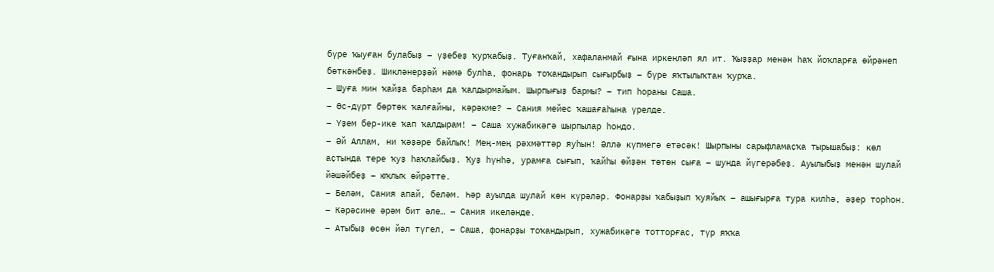бүре ҡыуған булабыҙ – үҙебеҙ ҡурҡабыҙ. Туғанҡай, хафаланмай ғына иркенләп ял ит. Ҡыҙҙар менән һаҡ йоҡларға өйрәнеп бөткәнбеҙ. Шикләнерҙәй нәмә булһа, фонарь тоҡандырып сығырбыҙ – бүре яҡтылыҡтан ҡурҡа.
– Шуға мин ҡайҙа барһам да ҡалдырмайым. Шырпығыҙ бармы? – тип һораны Саша.
– Өс-дүрт бөртөк ҡалғайны, кәрәкме? – Сания мейес ҡашағаһына үрелде.
– Үҙем бер-ике ҡап ҡалдырам! – Саша хужабикәгә шырпылар һондо.
– Әй Аллам, ни ҡәҙәре байлыҡ! Мең-мең рәхмәттәр яуһын! Әллә күпмегә етәсәк! Шырпыны сарыфламаҫҡа тырышабыҙ: көл аҫтында тере ҡуҙ һаҡлайбыҙ. Ҡуҙ һүнһә, урамға сығып, ҡайһы өйҙән төтөн сыға – шунда йүгерәбеҙ. Ауылыбыҙ менән шулай йәшәйбеҙ – юҡлыҡ өйрәтте.
– Беләм, Сания апай, беләм. Һәр ауылда шулай көн күрәләр. Фонарҙы ҡабыҙып ҡуяйыҡ – ашығырға тура килһә, әҙер торһон.
– Кәрәсине әрәм бит әле… – Сания икеләнде.
– Атыбыҙ өсөн йәл түгел, – Саша, фонарҙы тоҡандырып, хужабикәгә тотторғас, түр яҡҡа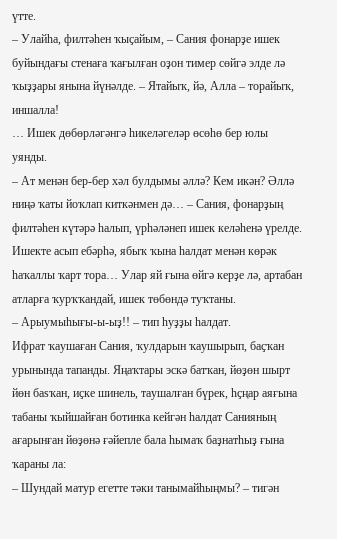үтте.
– Улайһа, филтәһен ҡыҫайым, – Сания фонарҙе ишек буйындағы стенаға ҡағылған оҙон тимер сөйгә элде лә ҡыҙҙары янына йүнәлде. – Ятайыҡ, йә, Алла – торайыҡ, иншалла!
… Ишек дөбөрләгәнгә һикеләгеләр өсөһө бер юлы уянды.
– Ат менән бер-бер хәл булдымы әллә? Кем икән? Әллә ниңә ҡаты йоҡлап киткәнмен дә… – Сания, фонарҙың филтәһен күтәрә һалып, үрһәләнеп ишек келәһенә үрелде. Ишекте асып ебәрһә, ябыҡ ҡына һалдат менән көрәк һаҡаллы ҡарт тора… Улар яй ғына өйгә керҙе лә, артабан атларға ҡурҡҡандай, ишек төбөндә туҡтаны.
– Арыумыһығы-ы-ыҙ!! – тип һуҙҙы һалдат.
Ифрат ҡаушаған Сания, ҡулдарын ҡаушырып, баҫҡан урынында тапанды. Яңаҡтары эскә батҡан, йөҙөн шырт йөн баѕҡан, иҫке шинель, таушалған бүрек, һҫңар аяғына табаны ҡыйшайған ботинка кейгән һалдат Санияның ағарынған йөҙөнә ғәйепле бала һымаҡ баҙнатһыҙ ғына ҡараны ла:
– Шундай матур егетте тәки танымайһыңмы? – тигән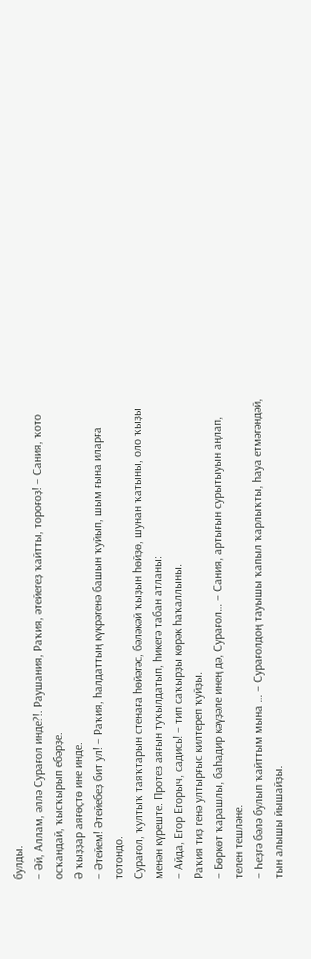булды.
– Әй, Аллам, әллә Сурағол инде?!. Раушания, Раҡия, әтейегеҙ ҡайтты, тороғоҙ! – Сания, ҡото осҡандай, ҡысҡырып ебәрҙе.
Ә ҡыҙҙар аяғөҫтө ине инде.
– Әтейем! Әтейебеҙ бит ул! – Раҡия, һалдаттың күкрәгенә башын ҡуйып, шым ғына иларға тотондо.
Сурағол, ҡултыҡ таяҡтарын стенаға һөйәгәс, бәләкәй ҡыҙын һөйҙө, шунан ҡатыны, оло ҡыҙы менән күреште. Протез аяғын туҡылдатып, һикегә табан атланы:
– Айда, Егор Егорыч, садись! – тип саҡырҙы көрәк һаҡаллыны.
Раҡия тиҙ генә ултырғыс килтереп ҡуйҙы.
– Бөркөт ҡарашлы, баһадир кәүҙәле инең дә, Сурағол… – Сания, артығын сурытыуын аңлап, телен тешләне.
– Һеҙгә бәлә булып ҡайттым мына … – Сурағолдоң тауышы ҡапыл ҡарлыҡты, һауа етмәгәндәй, тын алышы йышайҙы.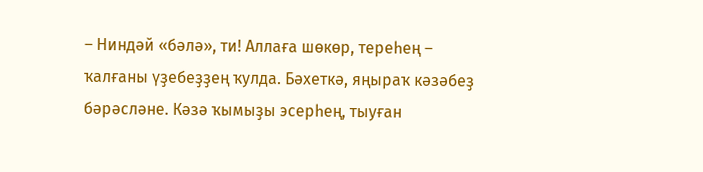– Ниндәй «бәлә», ти! Аллаға шөкөр, тереһең – ҡалғаны үҙебеҙҙең ҡулда. Бәхеткә, яңыраҡ кәзәбеҙ бәрәсләне. Кәзә ҡымыҙы эсерһең, тыуған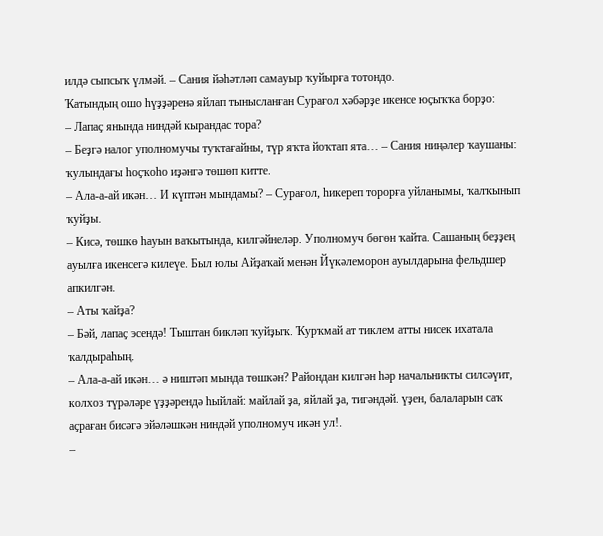илдә сыпсыҡ үлмәй. – Сания йәһәтләп самауыр ҡуйырға тотондо.
Ҡатындың ошо һүҙҙәренә яйлап тынысланған Сурағол хәбәрҙе икенсе юҫыҡҡа борҙо:
– Лапаҫ янында ниндәй кырандас тора?
– Беҙгә налог уполномучы туҡтағайны, түр яҡта йоҡтап ята… – Сания ниңәлер ҡаушаны: ҡулындағы һоҫҡоһо иҙәнгә төшөп китте.
– Ала-а-ай икән… И күптән мындамы? – Сурағол, һикереп торорға уйланымы, ҡалҡынып ҡуйҙы.
– Кисә, төшкө һауын ваҡытында, килгәйнеләр. Уполномуч бөгөн ҡайта. Сашаның беҙҙең ауылға икенсегә килеүе. Был юлы Айҙаҡай менән Йүкәлеморон ауылдарына фельдшер апкилгән.
– Аты ҡайҙа?
– Бәй, лапаҫ эсендә! Тыштан бикләп ҡуйҙыҡ. Ҡурҡмай ат тиклем атты нисек ихатала ҡалдыраһың.
– Ала-а-ай икән… ә ништәп мында төшкән? Райондан килгән һәр начальникты силсәүит, колхоз түрәләре үҙҙәрендә һыйлай: майлай ҙа, яйлай ҙа, тигәндәй. үҙен, балаларын саҡ аҫраған бисәгә эйәләшкән ниндәй уполномуч икән ул!.
–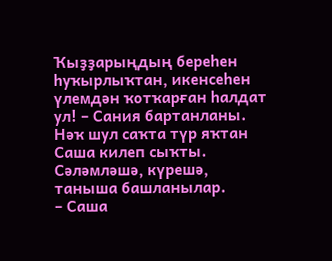Ҡыҙҙарыңдың береһен һуҡырлыҡтан, икенсеһен үлемдән ҡотҡарған һалдат ул! – Сания бартанланы.
Нәҡ шул саҡта түр яҡтан Саша килеп сыҡты. Сәләмләшә, күрешә, таныша башланылар.
– Саша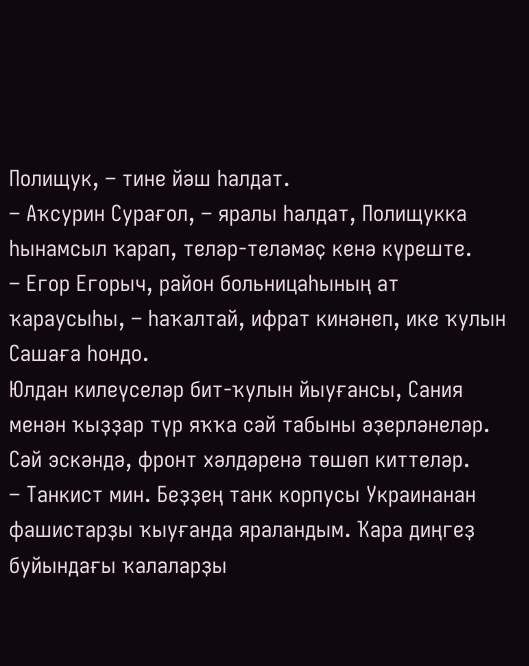Полищук, – тине йәш һалдат.
– Аҡсурин Сурағол, – яралы һалдат, Полищукка һынамсыл ҡарап, теләр-теләмәҫ кенә күреште.
– Егор Егорыч, район больницаһының ат ҡараусыһы, – һаҡалтай, ифрат кинәнеп, ике ҡулын Сашаға һондо.
Юлдан килеүселәр бит-ҡулын йыуғансы, Сания менән ҡыҙҙар түр яҡҡа сәй табыны әҙерләнеләр.
Сәй эскәндә, фронт хәлдәренә төшөп киттеләр.
– Танкист мин. Беҙҙең танк корпусы Украинанан фашистарҙы ҡыуғанда яраландым. Ҡара диңгеҙ буйындағы ҡалаларҙы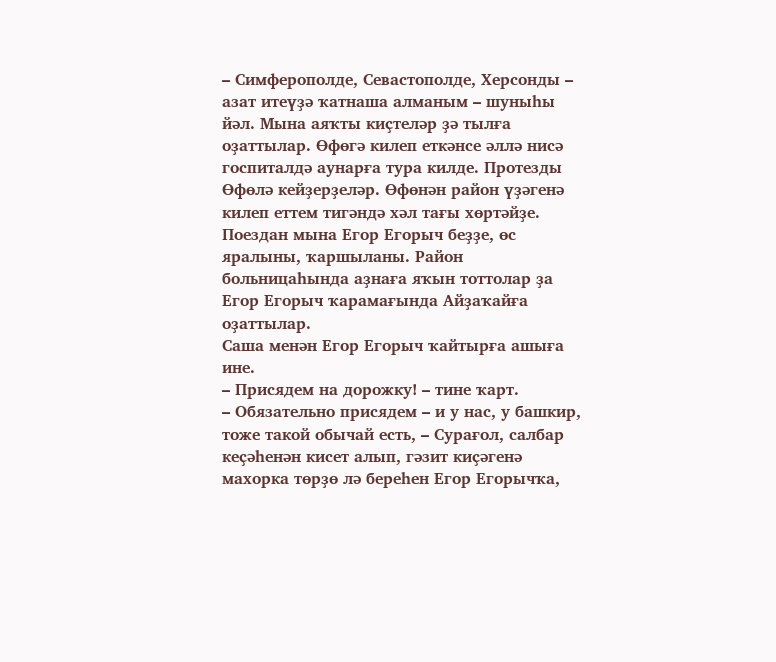– Симферополде, Севастополде, Херсонды – азат итеүҙә ҡатнаша алманым – шуныһы йәл. Мына аяҡты киҫтеләр ҙә тылға оҙаттылар. Өфөгә килеп еткәнсе әллә нисә госпиталдә аунарға тура килде. Протезды Өфөлә кейҙерҙеләр. Өфөнән район үҙәгенә килеп еттем тигәндә хәл тағы хөртәйҙе. Поездан мына Егор Егорыч беҙҙе, өс яралыны, ҡаршыланы. Район больницаһында аҙнаға яҡын тоттолар ҙа Егор Егорыч ҡарамағында Айҙаҡайға оҙаттылар.
Саша менән Егор Егорыч ҡайтырға ашыға ине.
– Присядем на дорожку! – тине ҡарт.
– Обязательно присядем – и у нас, у башкир, тоже такой обычай есть, – Сурағол, салбар кеҫәһенән кисет алып, гәзит киҫәгенә махорка төрҙө лә береһен Егор Егорычҡа,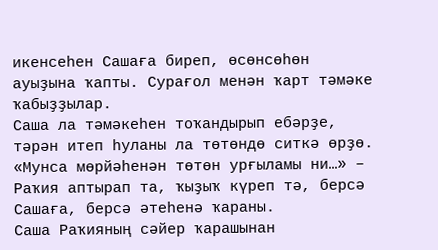икенсеһен Сашаға биреп, өсөнсөһөн ауыҙына ҡапты. Сурағол менән ҡарт тәмәке ҡабыҙҙылар.
Саша ла тәмәкеһен тоҡандырып ебәрҙе, тәрән итеп һуланы ла төтөндө ситкә өрҙө.
«Мунса мөрйәһенән төтөн урғыламы ни…» – Раҡия аптырап та, ҡыҙыҡ күреп тә, берсә Сашаға, берсә әтеһенә ҡараны.
Саша Раҡияның сәйер ҡарашынан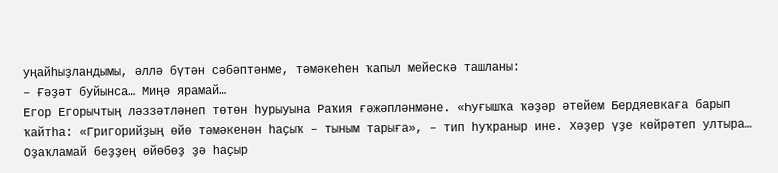уңайһыҙландымы, әллә бүтән сәбәптәнме, тәмәкеһен ҡапыл мейескә ташланы:
– Ғәҙәт буйынса… Миңә ярамай…
Егор Егорычтың ләззәтләнеп төтөн һурыуына Раҡия ғәжәпләнмәне. «Һуғышҡа ҡәҙәр әтейем Бердяевкаға барып ҡайтһа: «Григорийҙың өйө тәмәкенән һаҫыҡ – тыным тарыға», – тип һуҡраныр ине. Хәҙер үҙе көйрәтеп ултыра… Оҙаҡламай беҙҙең өйөбөҙ ҙә һаҫыр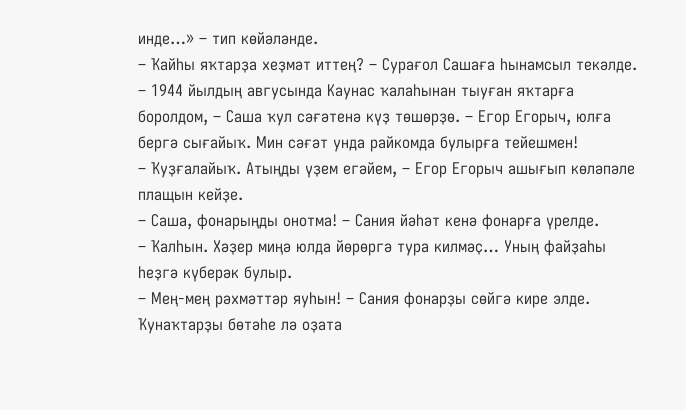инде…» – тип көйәләнде.
– Ҡайһы яҡтарҙа хеҙмәт иттең? – Сурағол Сашаға һынамсыл текәлде.
– 1944 йылдың авгусында Каунас ҡалаһынан тыуған яҡтарға боролдом, – Саша ҡул сәғәтенә күҙ төшөрҙө. – Егор Егорыч, юлға бергә сығайыҡ. Мин сәғәт унда райкомда булырға тейешмен!
– Ҡуҙғалайыҡ. Атыңды үҙем егәйем, – Егор Егорыч ашығып көләпәле плащын кейҙе.
– Саша, фонарыңды онотма! – Сания йәһәт кенә фонарға үрелде.
– Ҡалһын. Хәҙер миңә юлда йөрөргә тура килмәҫ… Уның файҙаһы һеҙгә күберәк булыр.
– Мең-мең рәхмәттәр яуһын! – Сания фонарҙы сөйгә кире элде.
Ҡунаҡтарҙы бөтәһе лә оҙата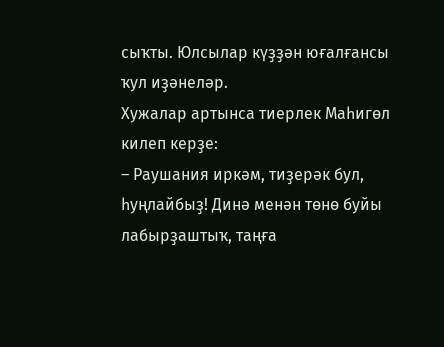сыҡты. Юлсылар күҙҙән юғалғансы ҡул иҙәнеләр.
Хужалар артынса тиерлек Маһигөл килеп керҙе:
– Раушания иркәм, тиҙерәк бул, һуңлайбыҙ! Динә менән төнө буйы лабырҙаштыҡ, таңға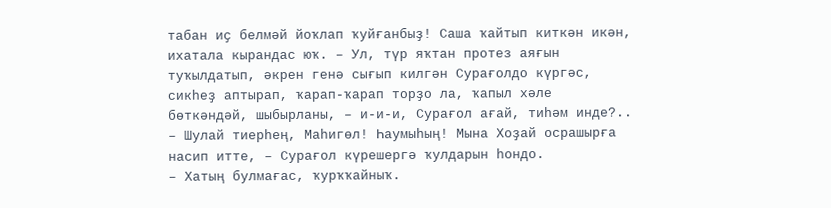табан иҫ белмәй йоҡлап ҡуйғанбыҙ! Саша ҡайтып киткән икән, ихатала кырандас юҡ. – Ул, түр яҡтан протез аяғын туҡылдатып, әкрен генә сығып килгән Сурағолдо күргәс, сикһеҙ аптырап, ҡарап-ҡарап торҙо ла, ҡапыл хәле бөткәндәй, шыбырланы, – и-и-и, Сурағол ағай, тиһәм инде?..
– Шулай тиерһең, Маһигөл! Һаумыһың! Мына Хоҙай осрашырға насип итте, – Сурағол күрешергә ҡулдарын һондо.
– Хатың булмағас, ҡурҡҡайныҡ.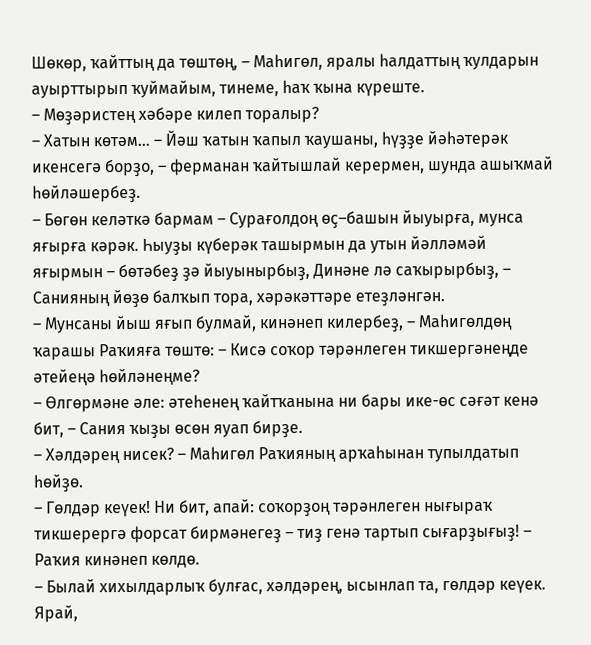Шөкөр, ҡайттың да төштөң, – Маһигөл, яралы һалдаттың ҡулдарын ауырттырып ҡуймайым, тинеме, һаҡ ҡына күреште.
– Мөҙәристең хәбәре килеп торалыр?
– Хатын көтәм… – Йәш ҡатын ҡапыл ҡаушаны, һүҙҙе йәһәтерәк икенсегә борҙо, – ферманан ҡайтышлай керермен, шунда ашыҡмай һөйләшербеҙ.
– Бөгөн келәткә бармам – Сурағолдоң өҫ–башын йыуырға, мунса яғырға кәрәк. Һыуҙы күберәк ташырмын да утын йәлләмәй яғырмын – бөтәбеҙ ҙә йыуынырбыҙ, Динәне лә саҡырырбыҙ, – Санияның йөҙө балҡып тора, хәрәкәттәре етеҙләнгән.
– Мунсаны йыш яғып булмай, кинәнеп килербеҙ, – Маһигөлдөң ҡарашы Раҡияға төштө: – Кисә соҡор тәрәнлеген тикшергәнеңде әтейеңә һөйләнеңме?
– Өлгөрмәне әле: әтеһенең ҡайтҡанына ни бары ике-өс сәғәт кенә бит, – Сания ҡыҙы өсөн яуап бирҙе.
– Хәлдәрең нисек? – Маһигөл Раҡияның арҡаһынан тупылдатып һөйҙө.
– Гөлдәр кеүек! Ни бит, апай: соҡорҙоң тәрәнлеген нығыраҡ тикшерергә форсат бирмәнегеҙ – тиҙ генә тартып сығарҙығыҙ! – Раҡия кинәнеп көлдө.
– Былай хихылдарлыҡ булғас, хәлдәрең, ысынлап та, гөлдәр кеүек. Ярай,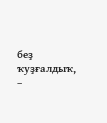беҙ ҡуҙғалдыҡ, –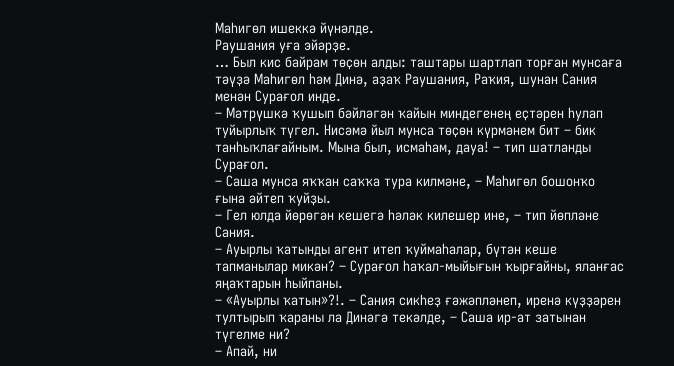Маһигөл ишеккә йүнәлде.
Раушания уға эйәрҙе.
… Был кис байрам төҫөн алды: таштары шартлап торған мунсаға тәүҙә Маһигөл һәм Динә, аҙаҡ Раушания, Раҡия, шунан Сания менән Сурағол инде.
– Мәтрүшкә ҡушып бәйләгән ҡайын миндегенең еҫтәрен һулап туйырлыҡ түгел. Нисәмә йыл мунса төҫөн күрмәнем бит – бик танһыҡлағайным. Мына был, исмаһам, дауа! – тип шатланды Сурағол.
– Саша мунса яҡҡан саҡҡа тура килмәне, – Маһигөл бошонҡо ғына әйтеп ҡуйҙы.
– Гел юлда йөрөгән кешегә һәләк килешер ине, – тип йөпләне Сания.
– Ауырлы ҡатынды агент итеп ҡуймаһалар, бүтән кеше тапманылар микән? – Сурағол һаҡал-мыйығын ҡырғайны, яланғас яңаҡтарын һыйпаны.
– «Ауырлы ҡатын»?!. – Сания сикһеҙ ғәжәпләнеп, иренә күҙҙәрен тултырып ҡараны ла Динәгә текәлде, – Саша ир-ат затынан түгелме ни?
– Апай, ни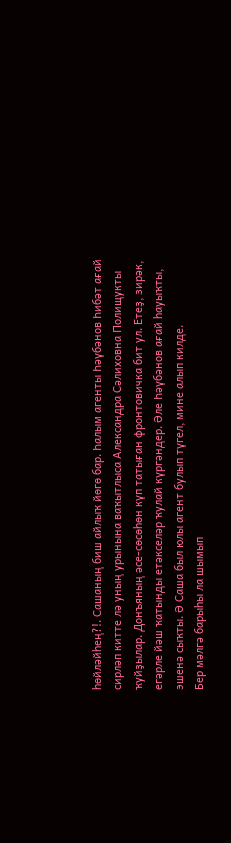һөйләйһең?!. Сашаның биш айлыҡ йөгө бар. Һалым агенты Һәүбәнов Һибәт ағай сирләп китте лә уның урынына ваҡытлыса Александра Сәлиховна Полищукты ҡуйҙылар. Донъяның әсе-сөсөһөн күп татыған фронтовичка бит ул. Етеҙ, зирәк, егәрле йәш ҡатынды етәкселәр ҡулай күргәндер. Әле Һәүбәнов ағай һауыҡты, эшенә сыҡты. Ә Саша был юлы агент булып түгел, мине алып килде.
Бер мәлгә барыһы ла шымып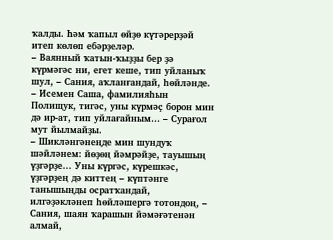ҡалды. Һәм ҡапыл өйҙө күтәрерҙәй итеп көлөп ебәрҙеләр.
– Ваянный ҡатын-ҡыҙҙы бер ҙә күрмәгәс ни, егет кеше, тип уйланыҡ шул, – Сания, аҡланғандай, һөйләнде.
– Исемен Саша, фамилияһын Полищук, тигәс, уны күрмәҫ борон мин дә ир-ат, тип уйлағайным… – Сурағол мут йылмайҙы.
– Шикләнгәнеңде мин шундуҡ шәйләнем: йөҙөң йәмрәйҙе, тауышың үҙгәрҙе… Уны күргәс, күрешкәс, үҙгәрҙең дә киттең – күптәнге танышыңды осратҡандай, илгәҙәкләнеп һөйләшергә тотондоң, – Сания, шаян ҡарашын йәмәғәтенән алмай,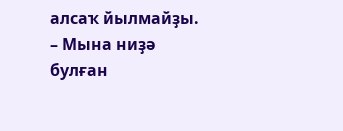алсаҡ йылмайҙы. – Мына ниҙә булған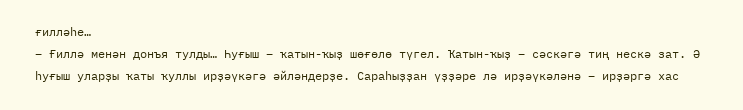ғилләһе…
– Ғиллә менән донъя тулды… Һуғыш – ҡатын-ҡыҙ шөғөлө түгел. Ҡатын-ҡыҙ – сәскәгә тиң нескә зат. Ә һуғыш уларҙы ҡаты ҡуллы ирҙәүкәгә әйләндерҙе. Сараһыҙҙан үҙҙәре лә ирҙәүкәләнә – ирҙәргә хас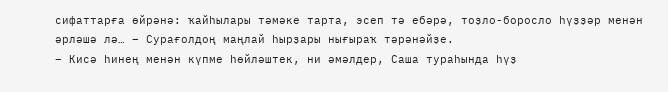сифаттарға өйрәнә: ҡайһылары тәмәке тарта, эсеп тә ебәрә, тоҙло-боросло һүҙҙәр менән әрләшә лә… – Сурағолдоң маңлай һырҙары нығыраҡ тәрәнәйҙе.
– Кисә һинең менән күпме һөйләштек, ни әмәлдер, Саша тураһында һүҙ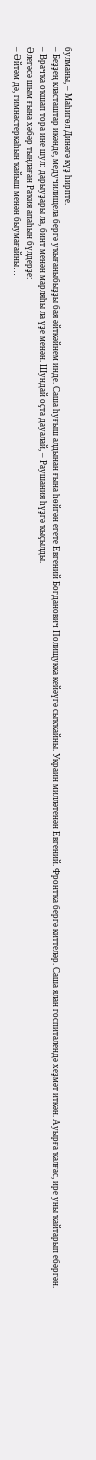булманы, – Маһигөл Динәгә күҙ һирпте.
– Беҙҙең класташтар икәнде, медучилищела бергә уҡығаныбыҙҙы бая әйткәйнем инде. Саша һуғыш алдынан ғына һөйгән егете Евгений Богданович Полищукка кейәүгә сыҡҡайны. Украин милләтенән Евгений. Фронтҡа бергә киттеләр. Саша ялан госпиталендә хеҙмәт иткән. Ауырға ҡалғас, ире уны ҡайтарып ебәргән.
– Врачҡа оҡшап тора ине шул: дарыуҙары ла, бинт менән марляһы ла үҙе менән. Шундай оҫта дауалай, – Раушания һүҙгә ҡыҫылды.
Әлегәсә шым ғына хәбәр тыңлаған Раҡия апаһын бүлдерҙе:
– Әйтәм дә, гимнастеркаһын ҡайыш менән быумағайны…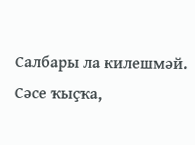Салбары ла килешмәй. Сәсе ҡыҫҡа,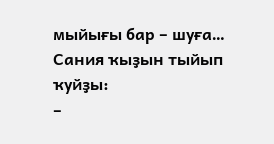мыйығы бар – шуға…
Сания ҡыҙын тыйып ҡуйҙы:
–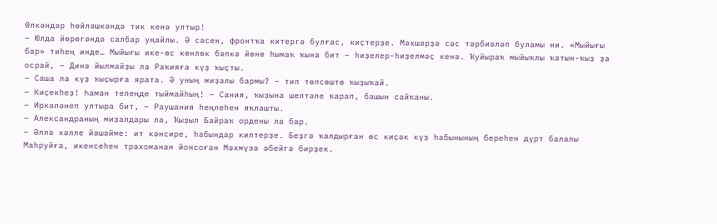Өлкәндәр һөйләшкәндә тик кенә ултыр!
– Юлда йөрөгәндә салбар уңайлы. Ә сәсен, фронтҡа китергә булғас, киҫтерҙе. Мәхшәрҙә сәс тәрбиәләп буламы ни. «Мыйығы бар» тиһең инде… Мыйығы ике-өс көнлөк бәпкә йөнө һымаҡ ҡына бит – һиҙелер-һиҙелмәҫ кенә. Ҡуйыраҡ мыйыҡлы ҡатын-ҡыҙ ҙа осрай, – Динә йылмайҙы ла Раҡияға күҙ ҡыҫты.
– Саша ла күҙ ҡыҫырға ярата. Ә уның миҙалы бармы? – тип төпсөштө ҡыҙыҡай.
– Киҫекһеҙ! Һаман телеңде тыймайһың! – Сания, ҡыҙына шелтәле ҡарап, башын сайҡаны.
– Иркәләнеп ултыра бит, – Раушания һеңлеһен яҡлашты.
– Александраның миҙалдары ла, Ҡыҙыл Байраҡ ордены ла бар.
– Әллә хәлле йәшәйме: ит кәнсире, һабындар килтерҙе. Беҙгә ҡалдырған өс киҫәк күҙ һабынының береһен дүрт балалы Маһруйға, икенсеһен трахоманан йонсоған Мәхмүзә әбейгә бирҙек.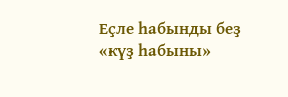Еҫле һабынды беҙ «күҙ һабыны»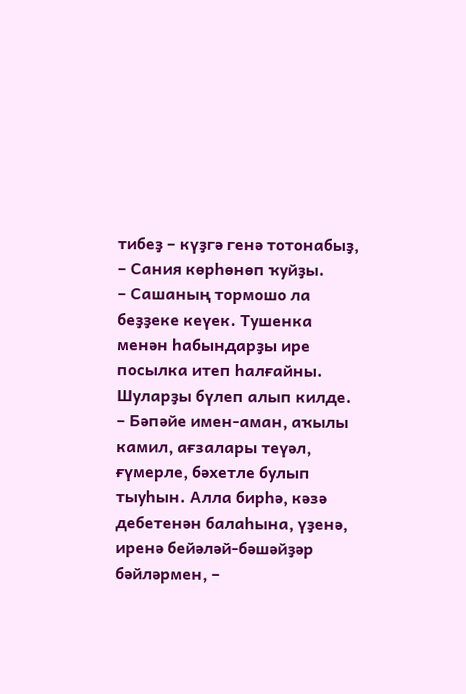тибеҙ – күҙгә генә тотонабыҙ, – Сания көрһөнөп ҡуйҙы.
– Сашаның тормошо ла беҙҙеке кеүек. Тушенка менән һабындарҙы ире посылка итеп һалғайны. Шуларҙы бүлеп алып килде.
– Бәпәйе имен-аман, аҡылы камил, ағзалары теүәл, ғүмерле, бәхетле булып тыуһын. Алла бирһә, кәзә дебетенән балаһына, үҙенә, иренә бейәләй-бәшәйҙәр бәйләрмен, –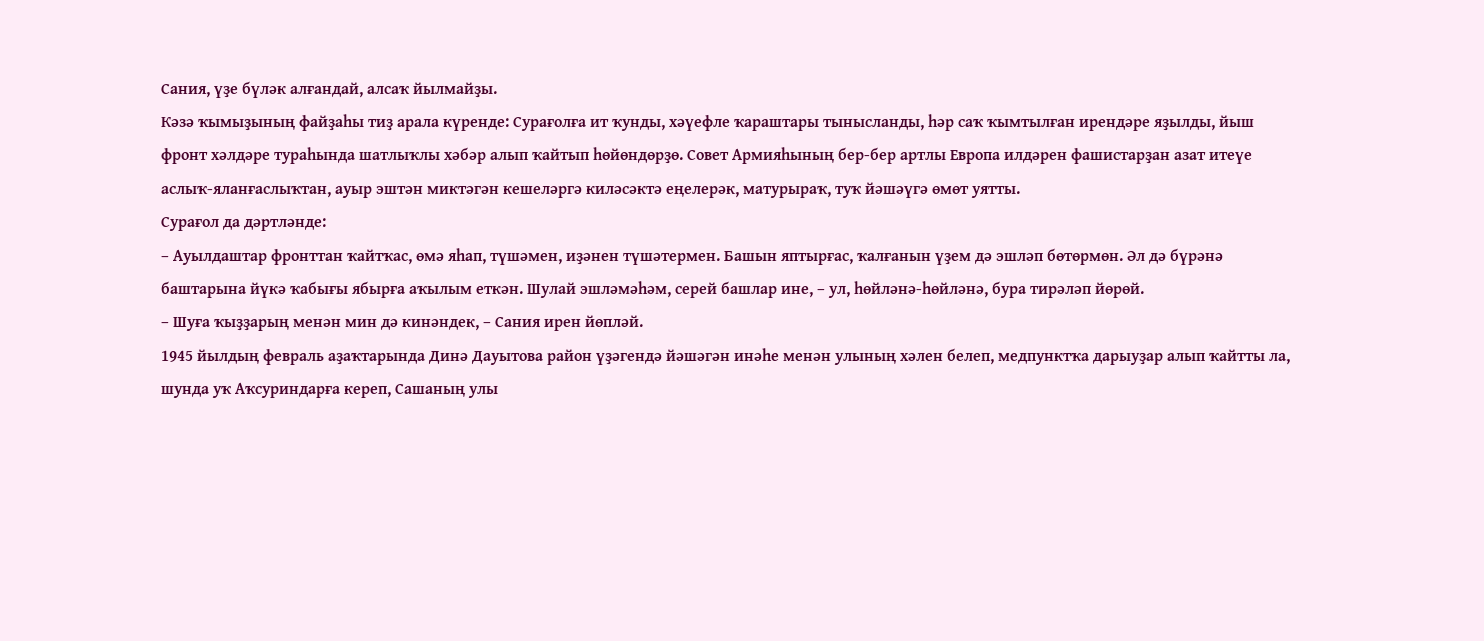Сания, үҙе бүләк алғандай, алсаҡ йылмайҙы.
Кәзә ҡымыҙының файҙаһы тиҙ арала күренде: Сурағолға ит ҡунды, хәүефле ҡараштары тынысланды, һәр саҡ ҡымтылған ирендәре яҙылды, йыш фронт хәлдәре тураһында шатлыҡлы хәбәр алып ҡайтып һөйөндөрҙө. Совет Армияһының бер-бер артлы Европа илдәрен фашистарҙан азат итеүе аслыҡ-яланғаслыҡтан, ауыр эштән миктәгән кешеләргә киләсәктә еңелерәк, матурыраҡ, туҡ йәшәүгә өмөт уятты.
Сурағол да дәртләнде:
– Ауылдаштар фронттан ҡайтҡас, өмә яһап, түшәмен, иҙәнен түшәтермен. Башын яптырғас, ҡалғанын үҙем дә эшләп бөтөрмөн. Әл дә бүрәнә баштарына йүкә ҡабығы ябырға аҡылым еткән. Шулай эшләмәһәм, серей башлар ине, – ул, һөйләнә-һөйләнә, бура тирәләп йөрөй.
– Шуға ҡыҙҙарың менән мин дә кинәндек, – Сания ирен йөпләй.
1945 йылдың февраль аҙаҡтарында Динә Дауытова район үҙәгендә йәшәгән инәһе менән улының хәлен белеп, медпунктҡа дарыуҙар алып ҡайтты ла, шунда уҡ Аҡсуриндарға кереп, Сашаның улы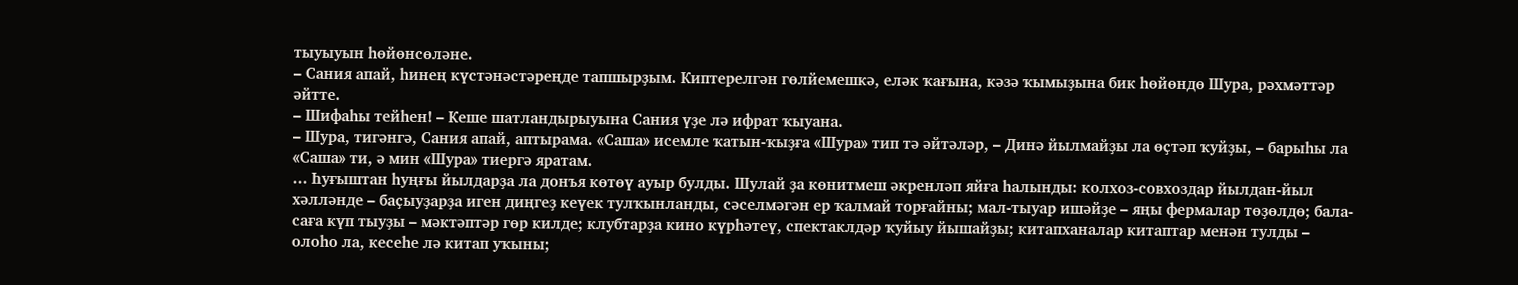тыуыуын һөйөнсөләне.
– Сания апай, һинең күстәнәстәреңде тапшырҙым. Киптерелгән гөлйемешкә, еләк ҡағына, кәзә ҡымыҙына бик һөйөндө Шура, рәхмәттәр әйтте.
– Шифаһы тейһен! – Кеше шатландырыуына Сания үҙе лә ифрат ҡыуана.
– Шура, тигәнгә, Сания апай, аптырама. «Саша» исемле ҡатын-ҡыҙға «Шура» тип тә әйтәләр, – Динә йылмайҙы ла өҫтәп ҡуйҙы, – барыһы ла «Саша» ти, ә мин «Шура» тиергә яратам.
… Һуғыштан һуңғы йылдарҙа ла донъя көтөү ауыр булды. Шулай ҙа көнитмеш әкренләп яйға һалынды: колхоз-совхоздар йылдан-йыл хәлләнде – баҫыуҙарҙа иген диңгеҙ кеүек тулҡынланды, сәселмәгән ер ҡалмай торғайны; мал-тыуар ишәйҙе – яңы фермалар төҙөлдө; бала-саға күп тыуҙы – мәктәптәр гөр килде; клубтарҙа кино күрһәтеү, спектаклдәр ҡуйыу йышайҙы; китапханалар китаптар менән тулды – олоһо ла, кесеһе лә китап уҡыны;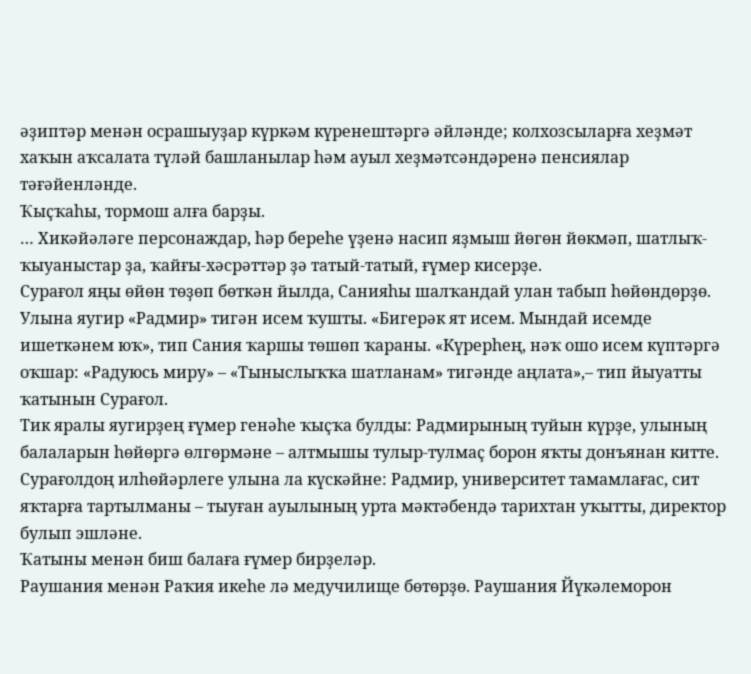әҙиптәр менән осрашыуҙар күркәм күренештәргә әйләнде; колхозсыларға хеҙмәт хаҡын аҡсалата түләй башланылар һәм ауыл хеҙмәтсәндәренә пенсиялар тәғәйенләнде.
Ҡыҫҡаһы, тормош алға барҙы.
… Хикәйәләге персонаждар, һәр береһе үҙенә насип яҙмыш йөгөн йөкмәп, шатлыҡ-ҡыуаныстар ҙа, ҡайғы-хәсрәттәр ҙә татый-татый, ғүмер кисерҙе.
Сурағол яңы өйөн төҙөп бөткән йылда, Санияһы шалҡандай улан табып һөйөндөрҙө. Улына яугир «Радмир» тигән исем ҡушты. «Бигерәк ят исем. Мындай исемде ишеткәнем юҡ», тип Сания ҡаршы төшөп ҡараны. «Күрерһең, нәҡ ошо исем күптәргә оҡшар: «Радуюсь миру» – «Тыныслыҡҡа шатланам» тигәнде аңлата»,– тип йыуатты ҡатынын Сурағол.
Тик яралы яугирҙең ғүмер генәһе ҡыҫҡа булды: Радмирының туйын күрҙе, улының балаларын һөйөргә өлгөрмәне – алтмышы тулыр-тулмаҫ борон яҡты донъянан китте.
Сурағолдоң илһөйәрлеге улына ла күскәйне: Радмир, университет тамамлағас, сит яҡтарға тартылманы – тыуған ауылының урта мәктәбендә тарихтан уҡытты, директор булып эшләне.
Ҡатыны менән биш балаға ғүмер бирҙеләр.
Раушания менән Раҡия икеһе лә медучилище бөтөрҙө. Раушания Йүкәлеморон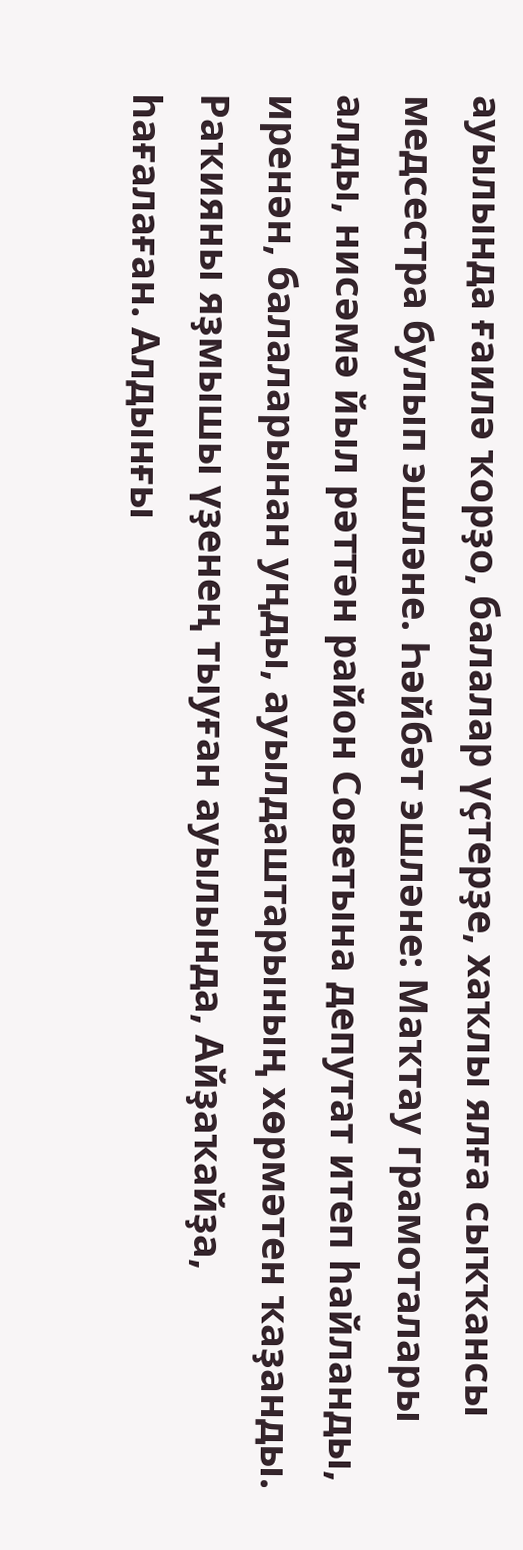ауылында ғаилә ҡорҙо, балалар үҫтерҙе, хаҡлы ялға сыҡҡансы медсестра булып эшләне. Һәйбәт эшләне: Маҡтау грамоталары алды, нисәмә йыл рәттән район Советына депутат итеп һайланды, иренән, балаларынан уңды, ауылдаштарының хөрмәтен ҡаҙанды.
Раҡияны яҙмышы үҙенең тыуған ауылында, Айҙаҡайҙа, һағалаған. Алдынғы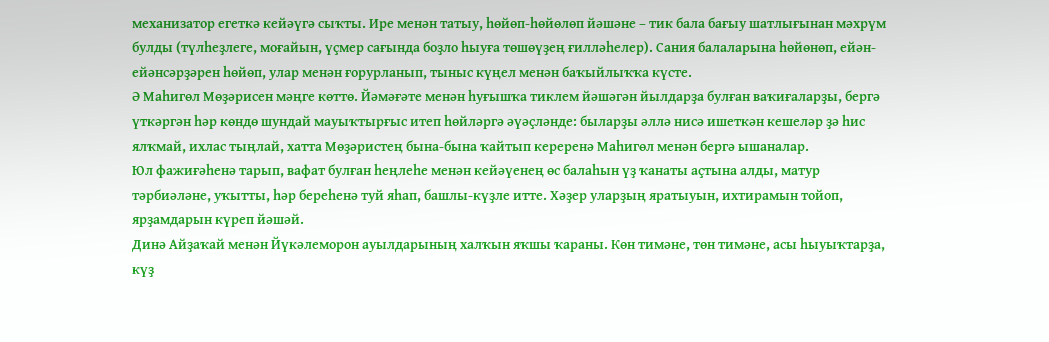механизатор егеткә кейәүгә сыҡты. Ире менән татыу, һөйөп-һөйөлөп йәшәне – тик бала бағыу шатлығынан мәхрүм булды (түлһеҙлеге, моғайын, үҫмер сағында боҙло һыуға төшөүҙең ғилләһелер). Сания балаларына һөйөнөп, ейән-ейәнсәрҙәрен һөйөп, улар менән ғорурланып, тыныс күңел менән баҡыйлыҡҡа күсте.
Ә Маһигөл Мөҙәрисен мәңге көттө. Йәмәғәте менән һуғышҡа тиклем йәшәгән йылдарҙа булған ваҡиғаларҙы, бергә үткәргән һәр көндө шундай мауыҡтырғыс итеп һөйләргә әүәҫләнде: быларҙы әллә нисә ишеткән кешеләр ҙә һис ялҡмай, ихлас тыңлай, хатта Мөҙәристең бына-бына ҡайтып кереренә Маһигөл менән бергә ышаналар.
Юл фажиғәһенә тарып, вафат булған һеңлеһе менән кейәүенең өс балаһын үҙ ҡанаты аҫтына алды, матур тәрбиәләне, уҡытты, һәр береһенә туй яһап, башлы-күҙле итте. Хәҙер уларҙың яратыуын, ихтирамын тойоп, ярҙамдарын күреп йәшәй.
Динә Айҙаҡай менән Йүкәлеморон ауылдарының халҡын яҡшы ҡараны. Көн тимәне, төн тимәне, асы һыуыҡтарҙа, күҙ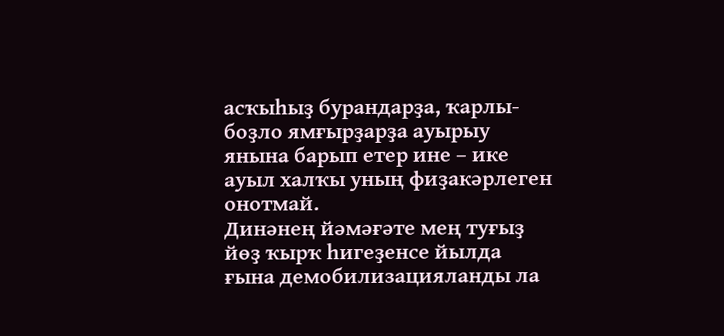асҡыһыҙ бурандарҙа, ҡарлы-боҙло ямғырҙарҙа ауырыу янына барып етер ине – ике ауыл халҡы уның фиҙакәрлеген онотмай.
Динәнең йәмәғәте мең туғыҙ йөҙ ҡырҡ һигеҙенсе йылда ғына демобилизацияланды ла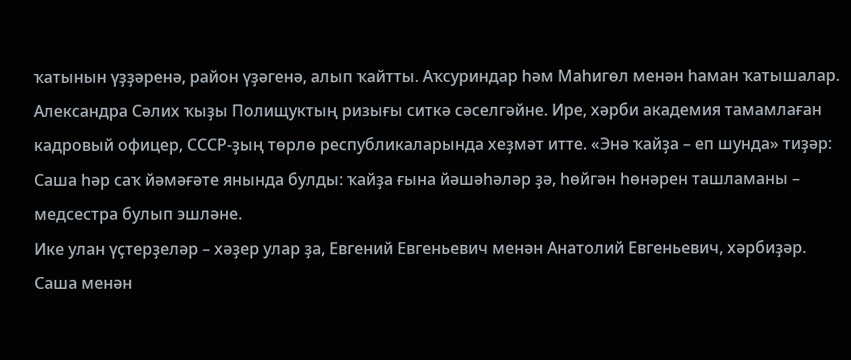ҡатынын үҙҙәренә, район үҙәгенә, алып ҡайтты. Аҡсуриндар һәм Маһигөл менән һаман ҡатышалар.
Александра Сәлих ҡыҙы Полищуктың ризығы ситкә сәселгәйне. Ире, хәрби академия тамамлаған кадровый офицер, СССР-ҙың төрлө республикаларында хеҙмәт итте. «Энә ҡайҙа – еп шунда» тиҙәр: Саша һәр саҡ йәмәғәте янында булды: ҡайҙа ғына йәшәһәләр ҙә, һөйгән һөнәрен ташламаны – медсестра булып эшләне.
Ике улан үҫтерҙеләр – хәҙер улар ҙа, Евгений Евгеньевич менән Анатолий Евгеньевич, хәрбиҙәр.
Саша менән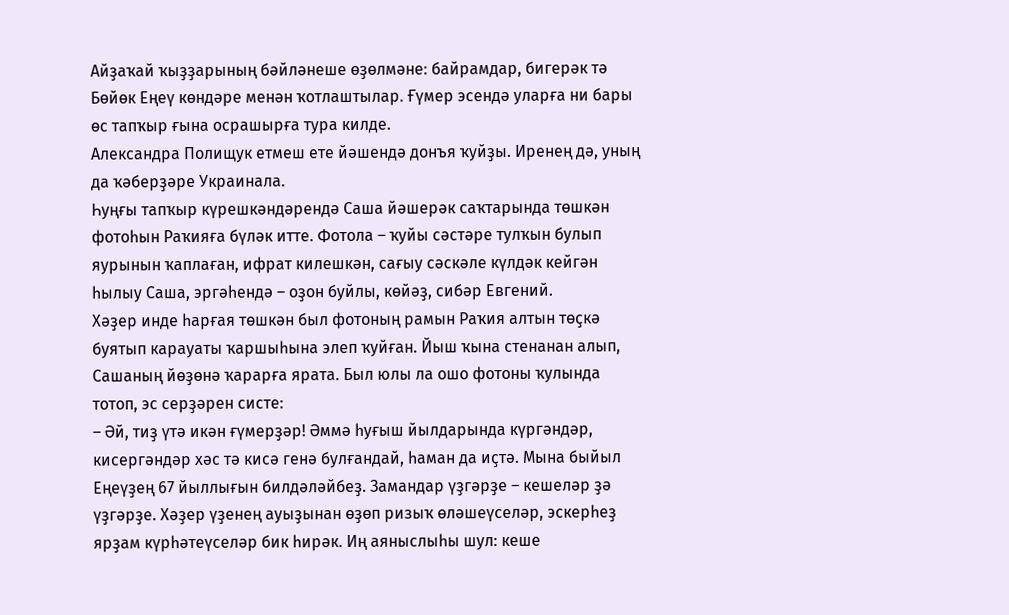Айҙаҡай ҡыҙҙарының бәйләнеше өҙөлмәне: байрамдар, бигерәк тә Бөйөк Еңеү көндәре менән ҡотлаштылар. Ғүмер эсендә уларға ни бары өс тапҡыр ғына осрашырға тура килде.
Александра Полищук етмеш ете йәшендә донъя ҡуйҙы. Иренең дә, уның да ҡәберҙәре Украинала.
Һуңғы тапҡыр күрешкәндәрендә Саша йәшерәк саҡтарында төшкән фотоһын Раҡияға бүләк итте. Фотола – ҡуйы сәстәре тулҡын булып яурынын ҡаплаған, ифрат килешкән, сағыу сәскәле күлдәк кейгән һылыу Саша, эргәһендә – оҙон буйлы, көйәҙ, сибәр Евгений.
Хәҙер инде һарғая төшкән был фотоның рамын Раҡия алтын төҫкә буятып карауаты ҡаршыһына элеп ҡуйған. Йыш ҡына стенанан алып, Сашаның йөҙөнә ҡарарға ярата. Был юлы ла ошо фотоны ҡулында тотоп, эс серҙәрен систе:
– Әй, тиҙ үтә икән ғүмерҙәр! Әммә һуғыш йылдарында күргәндәр, кисергәндәр хәс тә кисә генә булғандай, һаман да иҫтә. Мына быйыл Еңеүҙең 67 йыллығын билдәләйбеҙ. Замандар үҙгәрҙе – кешеләр ҙә үҙгәрҙе. Хәҙер үҙенең ауыҙынан өҙөп ризыҡ өләшеүселәр, эскерһеҙ ярҙам күрһәтеүселәр бик һирәк. Иң аяныслыһы шул: кеше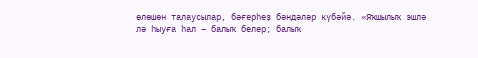өлөшөн талаусылар, бәғерһеҙ бәндәләр күбәйә. «Яҡшылыҡ эшлә лә һыуға һал – балыҡ белер; балыҡ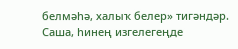белмәһә, халыҡ белер» тигәндәр. Саша, һинең изгелегеңде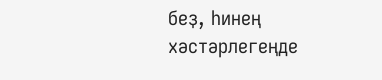беҙ, һинең хәстәрлегеңде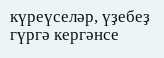күреүселәр, үҙебеҙ гүргә кергәнсе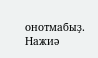онотмабыҙ.
Нажиә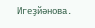Игеҙйәнова.